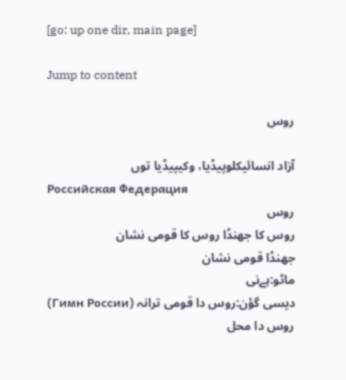[go: up one dir, main page]

Jump to content

روس

آزاد انسائیکلوپیڈیا، وکیپیڈیا توں
Российская Федерация
روس
روس کا جھنڈا روس کا قومی نشان
جھنڈا قومی نشان
ماٹو:ہےنی
دیسی گؤن:روس دا قومی ترانہ (Гимн России)
روس دا محل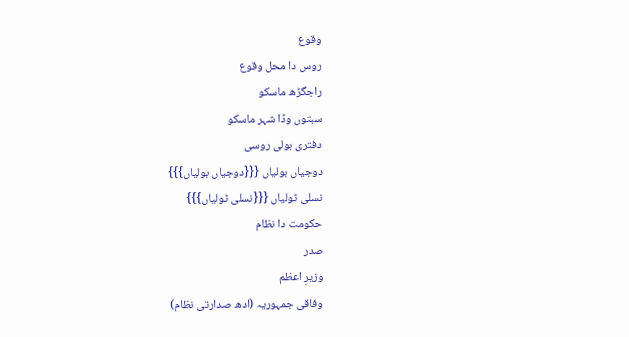وقوع
روس دا محل وقوع
راجگڑھ ماسکو
سبتوں وڈا شہر ماسکو
دفتری بولی روسی
دوجیاں بولیاں {{{دوجیاں بولیاں}}}
نسلی ٹولیاں {{{نسلی ٹولیاں}}}
حکومت دا نظام
صدر
وزیرِ اعظم
وفاقی جمہوریہ (ادھ صدارتی نظام)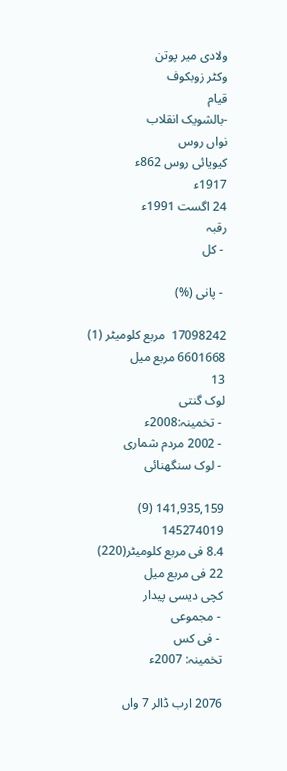ولادی میر پوتن
وکٹر زوبکوف
قیام
-بالشویک انقلاب
نواں روس
کیویائی روس 862ء
1917ء
24 اگست 1991ء
رقبہ
 - کل

 - پانی (%)

17098242  مربع کلومیٹر (1)
6601668 مربع میل
13
لوک گنتی
 - تخمینہ:2008ء
 - 2002 مردم شماری
 - لوک سنگھنائی

141,935,159 (9)
145274019
8.4 فی مربع کلومیٹر(220)
22 فی مربع میل
کچی دیسی پیدار
 - مجموعی
 - فی کس
تخمینہ: 2007ء

2076 ارب ڈالر 7 واں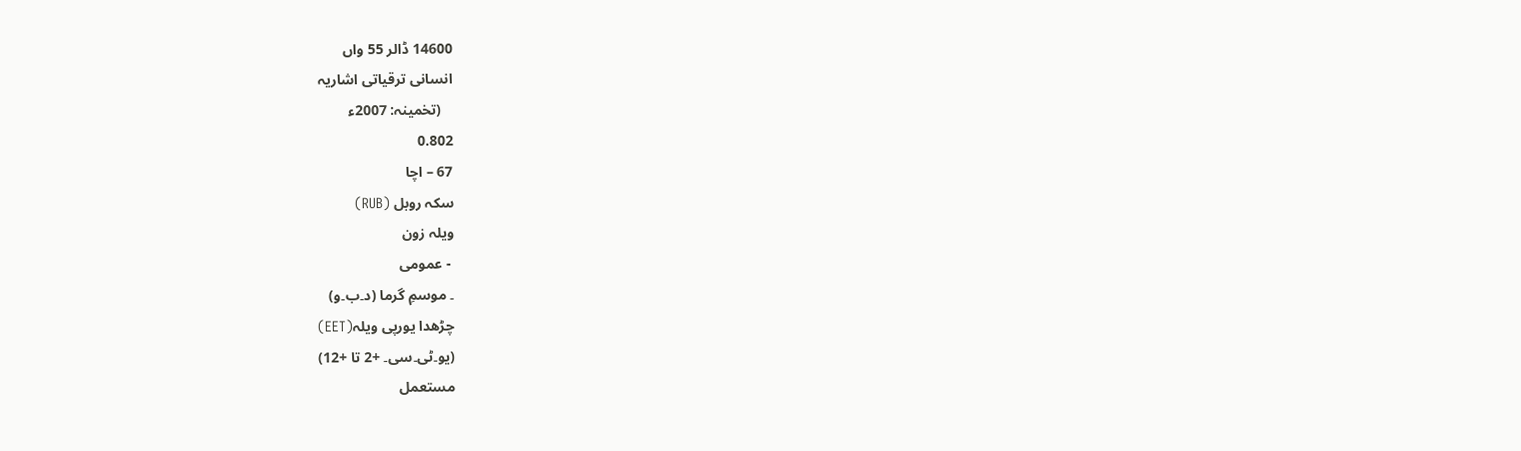14600 ڈالر 55 واں
انسانی ترقیاتی اشاریہ
   (تخمینہ: 2007ء
0.802
67 – اچا
سکہ روبل (RUB)
ویلہ زون
 - عمومی
۔ موسمِ گرما (د۔ب۔و)
چڑھدا یورپی ویلہ(EET)
(یو۔ٹی۔سی۔ +2 تا +12)
مستعمل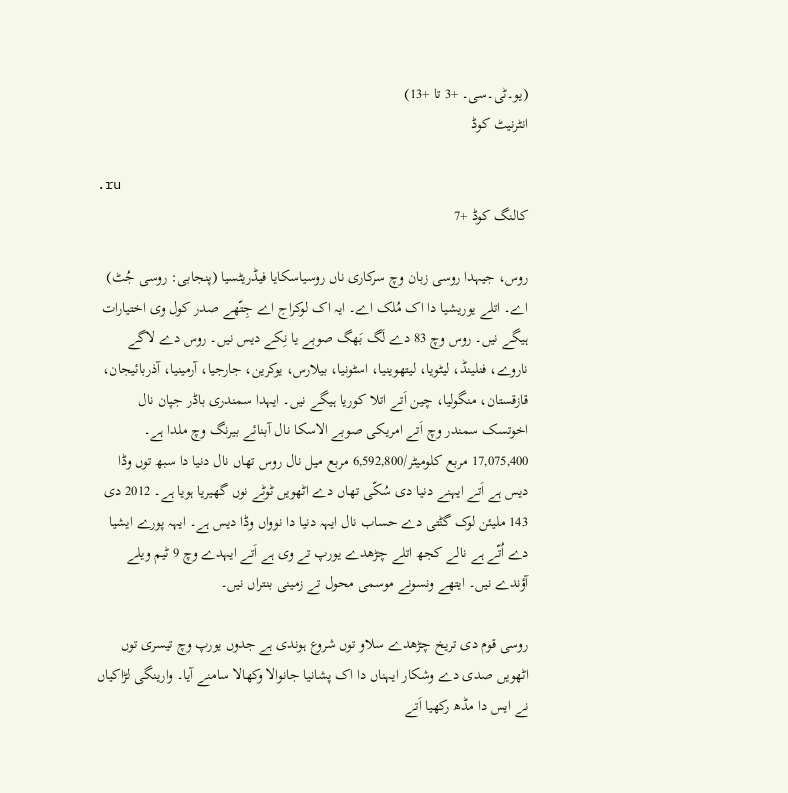(یو۔ٹی۔سی۔ +3 تا +13)
انٹرنیٹ کوڈ

.ru
کالنگ کوڈ +7

روس، جیہدا روسی زبان وچ سرکاری ناں روسیاسکایا فیڈریٹسیا (پنجابی: روسی جُٹ) اے۔ اتلے یوریشیا دا اک مُلک اے۔ ایہ اک لوکراج اے جِتّھے صدر کول وی اختیارات ہیگے نیں۔ روس وچ 83 دے لَگ بَھگ صوبے یا نِکے دیس نیں۔ روس دے لاگے ناروے، فنلینڈ، لیٹویا، لیتھوینیا، اسٹونیا، بیلارس، یوکرین، جارجیا، آرمینیا، آذربائیجان، قازقستان، منگولیا، چین اَتے اتلا کوریا ہیگے نیں۔ ایہدا سمندری باڈر جپان نال اخوتسک سمندر وچ اَتے امریکی صوبے الاسکا نال آبنائے بیرنگ وچ ملدا ہے۔ 17,075,400 مربع کلومیٹر/6,592,800 مربع میل نال روس تھاں نال دنیا دا سبھ توں وڈا دیس ہے اَتے ایہنے دنیا دی سُکّی تھاں دے اٹھویں ٹوٹے نوں گھیریا ہویا ہے۔ 2012 دی 143 ملیئن لوک گݨتی دے حساب نال ایہہ دنیا دا نوواں وڈا دیس ہے۔ ایہہ پورے ایشیا دے اُتّے ہے نالے کجھ اتلے چڑھدے یورپ تے وی ہے اَتے ایہدے وچ 9 ٹیم ویلے آؤندے نیں۔ ایتھے ونسونے موسمی محول تے زمینی بنتراں نیں۔

روسی قوم دی تریخ چڑھدے سلاو توں شروع ہوندی ہے جدوں یورپ وچ تیسری توں اٹھویں صدی دے وشکار ایہناں دا اک پشانیا جانوالا وکھالا سامنے آیا۔ وارینگی لڑاکیاں نے ایس دا مڈھ رکھیا اَتے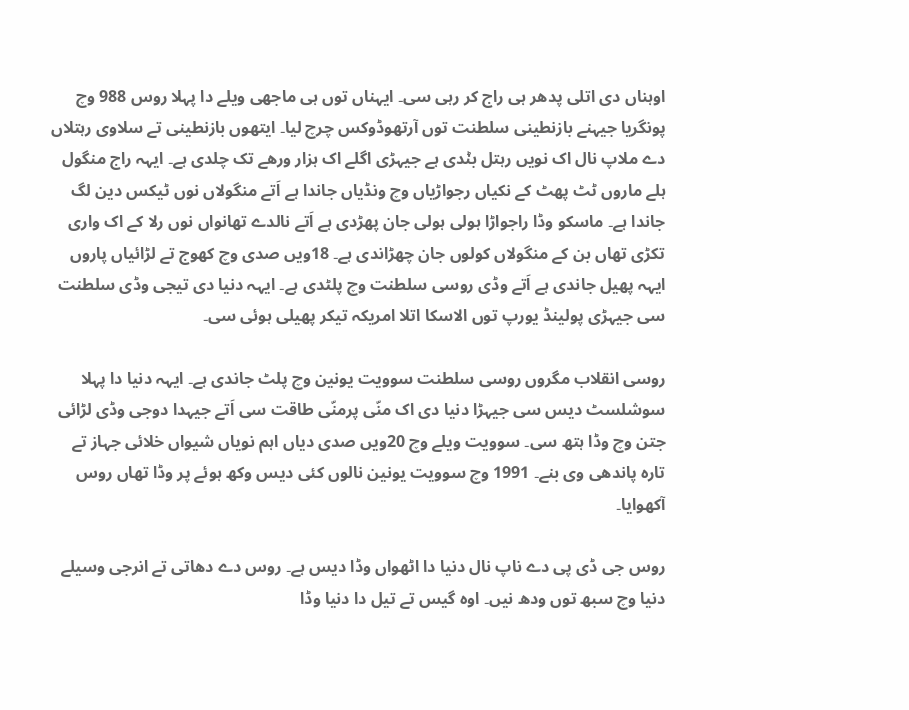اوہناں دی اتلی پدھر ہی راج کر رہی سی۔ ایہناں توں ہی ماجھی ویلے دا پہلا روس 988 وچ پونگریا جیہنے بازنطینی سلطنت توں آرتھوڈوکس چرچ لیا۔ ایتھوں بازنطینی تے سلاوی رہتلاں دے ملاپ نال اک نویں رہتل بݨدی ہے جیہڑی اگلے اک ہزار ورھے تک چلدی ہے۔ ایہہ راج منگول ہلے ماروں ٹٹ پھٹ کے نکیاں رجواڑیاں وچ ونڈیاں جاندا ہے اَتے منگولاں نوں ٹیکس دین لگ جاندا ہے۔ ماسکو وڈا راجواڑا ہولی ہولی جان پھڑدی ہے اَتے نالدے تھانواں نوں رلا کے اک واری تکڑی تھاں بن کے منگولاں کولوں جان چھڑاندی ہے۔ 18ویں صدی وچ کھوج تے لڑائیاں پاروں ایہہ پھیل جاندی ہے اَتے وڈی روسی سلطنت وچ پلٹدی ہے۔ ایہہ دنیا دی تیجی وڈی سلطنت سی جیہڑی پولینڈ یورپ توں الاسکا اتلا امریکہ تیکر پھیلی ہوئی سی۔

روسی انقلاب مگروں روسی سلطنت سوویت یونین وچ پلٹ جاندی ہے۔ ایہہ دنیا دا پہلا سوشلسٹ دیس سی جیہڑا دنیا دی اک منّی پرمنّی طاقت سی اَتے جیہدا دوجی وڈی لڑائی جتن وچ وڈا ہتھ سی۔ سوویت ویلے وچ 20ویں صدی دیاں اہم نویاں شیواں خلائی جہاز تے تارہ پاندھی وی بنے۔ 1991 وچ سوویت یونین نالوں کئی دیس وکھ ہوئے پر وڈا تھاں روس آکھوایا۔

روس جی ڈی پی دے ناپ نال دنیا دا اٹھواں وڈا دیس ہے۔ روس دے دھاتی تے انرجی وسیلے دنیا وچ سبھ توں ودھ نیں۔ اوہ گیس تے تیل دا دنیا وڈا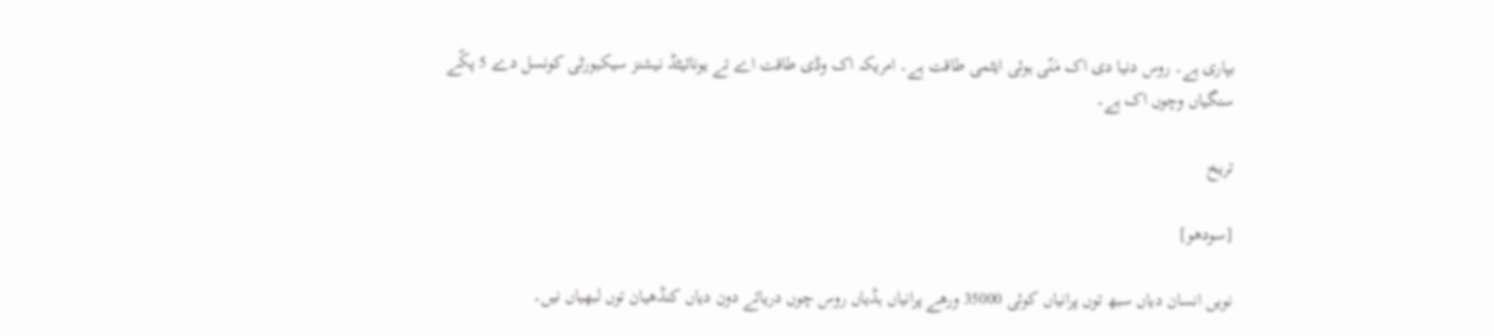بپاری ہے۔ روس دنیا دی اک مَنّی ہوئی ایٹمی طاقت ہے۔ امریکہ اک وڈی طاقت اے تے یونائیٹڈ نیشنز سیکیورٹی کونسل دے 5 پکّے سنگیاں وچوں اک ہے۔

تریخ

[سودھو]

نویں انسان دیاں سبھ توں پرانیاں کوئی 35000 ورھے پرانیاں ہڈیاں روس چوں دریائے دون دیاں کنڈھیان توں لبھیاں نیں۔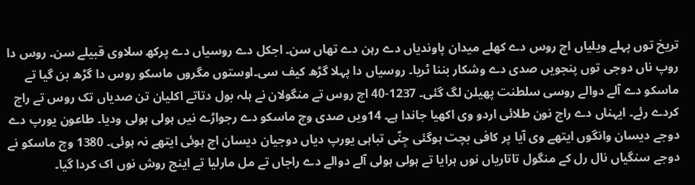تریخ توں پہلے ویلیاں اچ روس دے کھلے میدان پاوندیاں دے رہن دے تھاں سن۔ اجکل دے روسیاں دے پرکھ سلاوی قبیلے سن۔ روس دا روپ ناں دوجی توں پنجویں صدی دے وشکار بننا ٹریا۔ روسیاں دا پہلا گڑھ کیف سی۔اوستوں مگروں ماسکو روس دا گڑھ بن گیا تے ماسکو دے آلے دوالے روسی سلطنت پھیلن لگ گئی۔ 1237-40 اچ روس تے منگولان نے ہلہ بول دتاتے اکلیان تن صدیاں تک روس تے راج کردے رئے۔ ایہناں دے راج نون طلائی اردو وی اکھیا جاندا ہے۔ 14ویں صدی وچ ماسکو دے رجواڑے نیں ہولی ہولی ودیا۔ طاعون یورپ دے دوجے دیسان وانگوں ایتھے وی آیا پر کافی بچت ہوگئی جِنّی تباہی یورپ دیاں دوجیان دیسان اچ ہوئی ایتھے نہ ہوئی۔ 1380 وچ ماسکو نے دوجے سنگیاں نال رل کے منگول تاتاریاں نوں ہرایا تے ہولی ہولی آلے دوالے دے راجاں تے مل مارلیا تے اینج روش نوں اک کردا گیا۔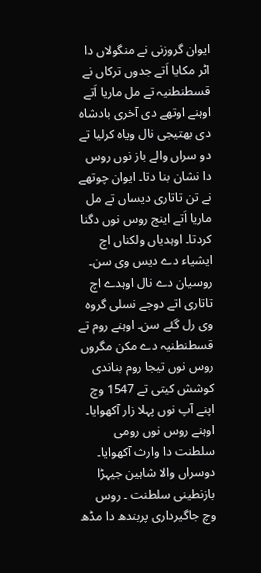ایوان گروزنی نے منگولاں دا اٹر مکایا اَتے جدوں ترکاں نے قسطنطنیہ تے مل ماریا اَتے اوہنے اوتھے دی آخری بادشاہ دی بھتیجی نال ویاہ کرلیا تے دو سراں والے باز نوں روس دا نشان بنا دتا۔ ایوان چوتھے نے تن تاتاری دیساں تے مل ماریا اَتے اینج روس نوں دگنا کردتا۔ اوہدیاں ولکناں اچ ایشیاء دے دیس وی سن۔ روسیان دے نال اوہدے اچ تاتاری اتے دوجے نسلی گروہ وی رل گئے سن۔ اوہنے روم تے قسطنطنیہ دے مکن مگروں روس نوں تیجا روم بناندی کوشش کیتی تے 1547 وچ اپنے آپ نوں پہلا زار آکھوایا۔ اوہنے روس نوں رومی سلطنت دا وارث آکھوایا۔ دوسراں والا شاہین جیہڑا بازنطینی سلطنت ۔ روس وچ جاگیرداری پربندھ دا مڈھ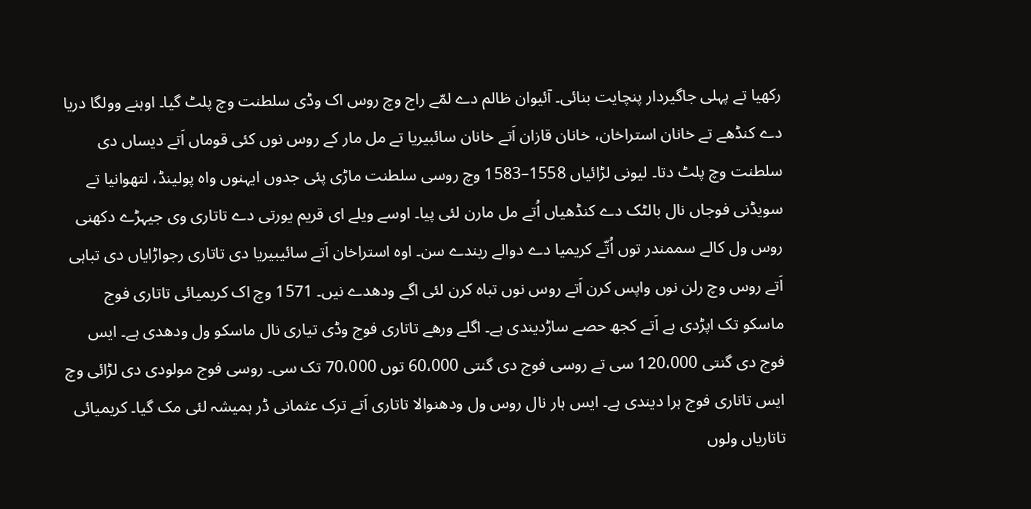رکھیا تے پہلی جاگیردار پنچایت بنائی۔ آئیوان ظالم دے لمّے راج وچ روس اک وڈی سلطنت وچ پلٹ گیا۔ اوہنے وولگا دریا دے کنڈھے تے خانان استراخان، خانان قازان اَتے خانان سائبیریا تے مل مار کے روس نوں کئی قوماں اَتے دیساں دی سلطنت وچ پلٹ دتا۔ لیونی لڑائیاں 1558–1583 وچ روسی سلطنت ماڑی پئی جدوں ایہنوں واہ پولینڈ، لتھوانیا تے سویڈنی فوجاں نال بالٹک دے کنڈھیاں اُتے مل مارن لئی پیا۔ اوسے ویلے ای قریم یورتی دے تاتاری وی جیہڑے دکھنی روس ول کالے سممندر توں اُتّے کریمیا دے دوالے ریندے سن۔ اوہ استراخان اَتے سائیبیریا دی تاتاری رجواڑایاں دی تباہی اَتے روس وچ رلن نوں واپس کرن اَتے روس نوں تباہ کرن لئی اگے ودھدے نیں۔ 1571 وچ اک کریمیائی تاتاری فوج ماسکو تک اپڑدی ہے اَتے کجھ حصے ساڑدیندی ہے۔ اگلے ورھے تاتاری فوج وڈی تیاری نال ماسکو ول ودھدی ہے۔ ایس فوج دی گنتی 120،000 سی تے روسی فوج دی گنتی 60،000 توں 70،000 تک سی۔ روسی فوج مولودی دی لڑائی وچ ایس تاتاری فوج ہرا دیندی ہے۔ ایس ہار نال روس ول ودھنوالا تاتاری اَتے ترک عثمانی ڈر ہمیشہ لئی مک گیا۔ کریمیائی تاتاریاں ولوں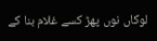لوکاں نوں پھڑ کسے غلام بنا کے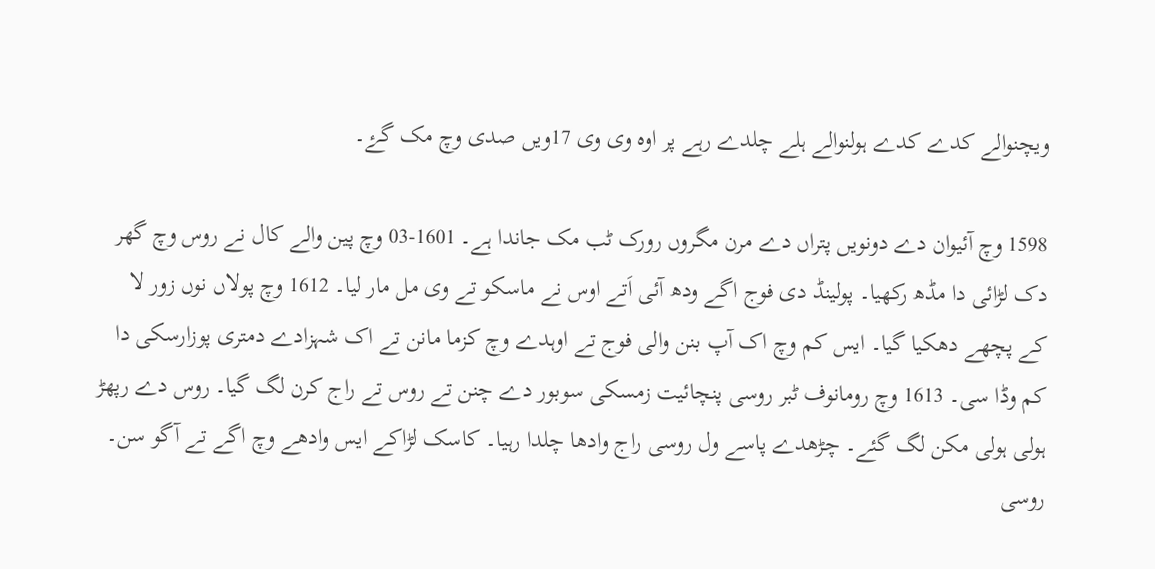ویچنوالے کدے کدے ہولنوالے ہلے چلدے رہے پر اوہ وی وی 17ویں صدی وچ مک گۓ۔

1598 وچ آئیوان دے دونویں پتراں دے مرن مگروں رورک ٹب مک جاندا ہے۔ 1601-03 وچ پین والے کال نے روس وچ گھر دک لڑائی دا مڈھ رکھیا۔ پولینڈ دی فوج اگے ودھ آئی اَتے اوس نے ماسکو تے وی مل مار لیا۔ 1612 وچ پولاں نوں زور لا کے پچھے دھکیا گیا۔ ایس کم وچ اک آپ بنن والی فوج تے اوہدے وچ کزما مانن تے اک شہزادے دمتری پوزارسکی دا کم وڈا سی۔ 1613 وچ رومانوف ٹبر روسی پنچائیت زمسکی سوبور دے چنن تے روس تے راج کرن لگ گیا۔ روس دے رپھڑ ہولی ہولی مکن لگ گئے۔ چڑھدے پاسے ول روسی راج وادھا چلدا رہیا۔ کاسک لڑاکے ایس وادھے وچ اگے تے آگو سن۔ روسی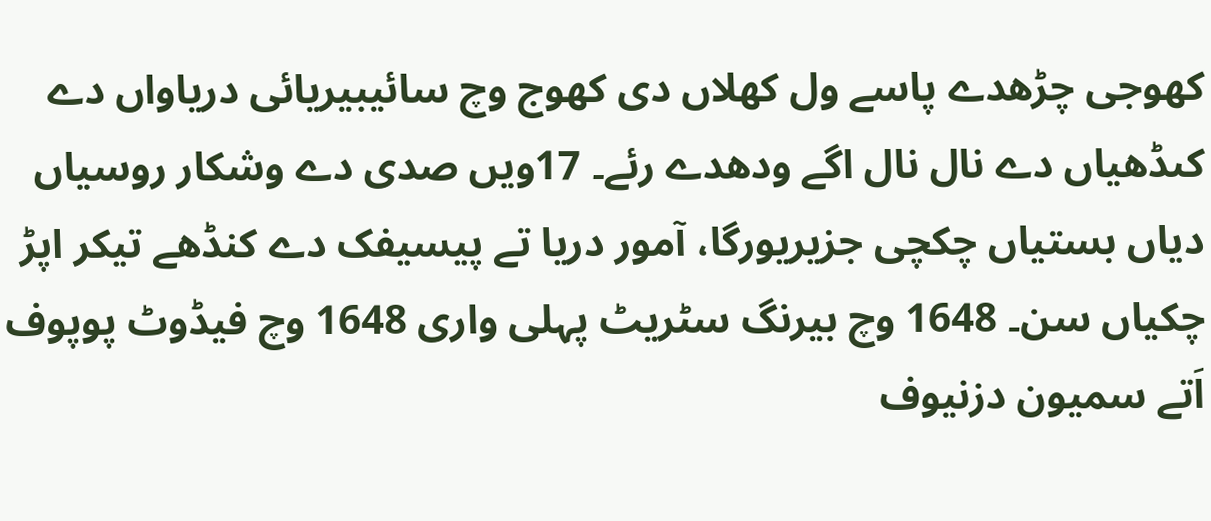کھوجی چڑھدے پاسے ول کھلاں دی کھوج وچ سائیبیریائی دریاواں دے کںڈھیاں دے نال نال اگے ودھدے رئے۔ 17ویں صدی دے وشکار روسیاں دیاں بستیاں چکچی جزیریورگا، آمور دریا تے پیسیفک دے کنڈھے تیکر اپڑ چکیاں سن۔ 1648 وچ بیرنگ سٹریٹ پہلی واری 1648 وچ فیڈوٹ پوپوف اَتے سمیون دزنیوف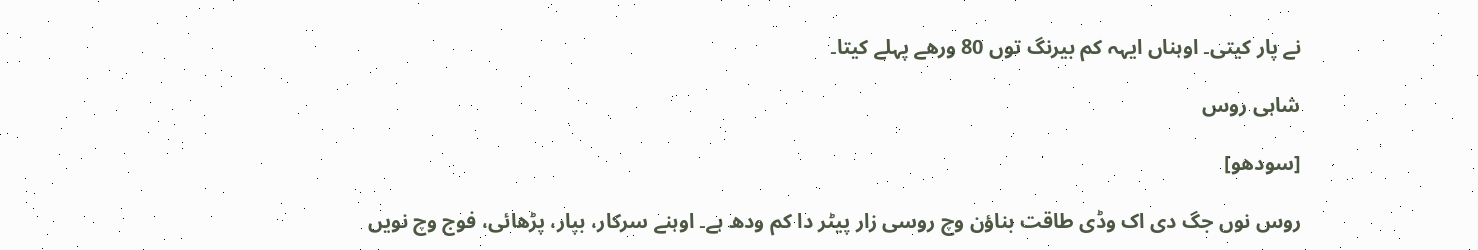نے پار کیتی۔ اوہناں ایہہ کم بیرنگ توں 80 ورھے پہلے کیتا۔

شاہی روس

[سودھو]

روس نوں جگ دی اک وڈی طاقت بناؤن وچ روسی زار پیٹر دا کم ودھ ہے۔ اوہنے سرکار، بپار، پڑھائی، فوج وچ نويں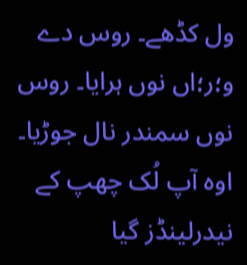ول کڈھے۔ روس دے و؛ر؛اں نوں ہرایا۔ روس نوں سمندر نال جوڑیا۔ اوہ آپ لُک چھپ کے نیدرلینڈز گیا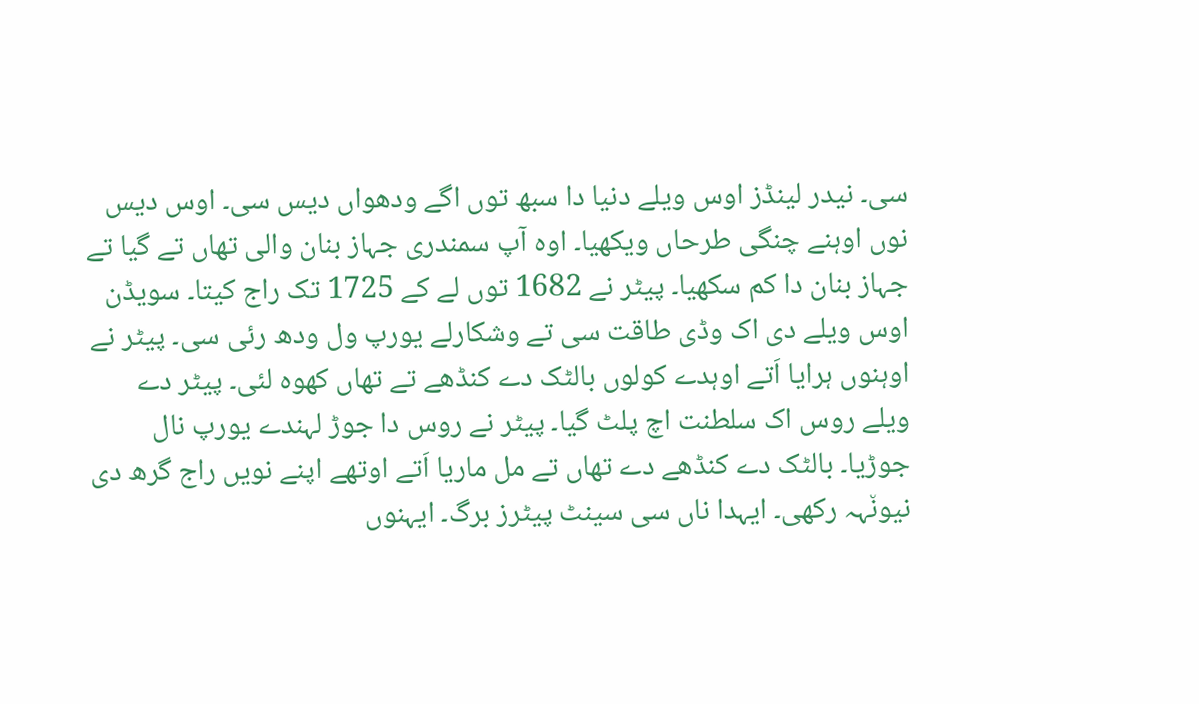سی۔ نیدر لینڈز اوس ویلے دنیا دا سبھ توں اگے ودھواں دیس سی۔ اوس دیس نوں اوہنے چنگی طرحاں ویکھیا۔ اوہ آپ سمندری جہاز بنان والی تھاں تے گیا تے جہاز بنان دا کم سکھیا۔ پیٹر نے 1682 توں لے کے 1725 تک راج کیتا۔ سویڈن اوس ویلے دی اک وڈی طاقت سی تے وشکارلے یورپ ول ودھ رئی سی۔ پیٹر نے اوہنوں ہرایا اَتے اوہدے کولوں بالٹک دے کنڈھے تے تھاں کھوہ لئی۔ پیٹر دے ویلے روس اک سلطنت اچ پلٹ گیا۔ پیٹر نے روس دا جوڑ لہندے یورپ نال جوڑیا۔ بالٹک دے کنڈھے دے تھاں تے مل ماریا اَتے اوتھے اپنے نویں راج گرھ دی نیون٘ہہ رکھی۔ ایہدا ناں سی سینٹ پیٹرز برگ۔ ایہنوں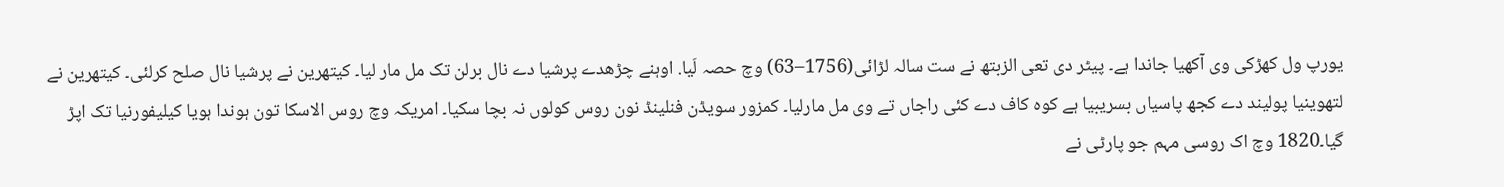یورپ ول کھڑکی وی آکھیا جاندا ہے۔ پیٹر دی تعی الزبتھ نے ست سالہ لڑائی(1756–63) وچ حصہ لَیا. اوہنے چڑھدے پرشیا دے نال برلن تک مل مار لیا۔ کیتھرین نے پرشیا نال صلح کرلئی۔ کیتھرین نے لتھوینیا پولیند دے کجھ پاسیاں بسریبیا ہے کوہ کاف دے کئی راجاں تے وی مل مارلیا۔ کمزور سویڈن فنلینڈ نون روس کولوں نہ بچا سکیا۔ امریکہ وچ روس الاسکا تون ہوندا ہویا کیلیفورنیا تک اپڑ گیا۔1820 وچ اک روسی مہم جو پارٹی نے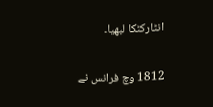انٹارکٹکا لبھیا۔

1812 وچ فرانس نے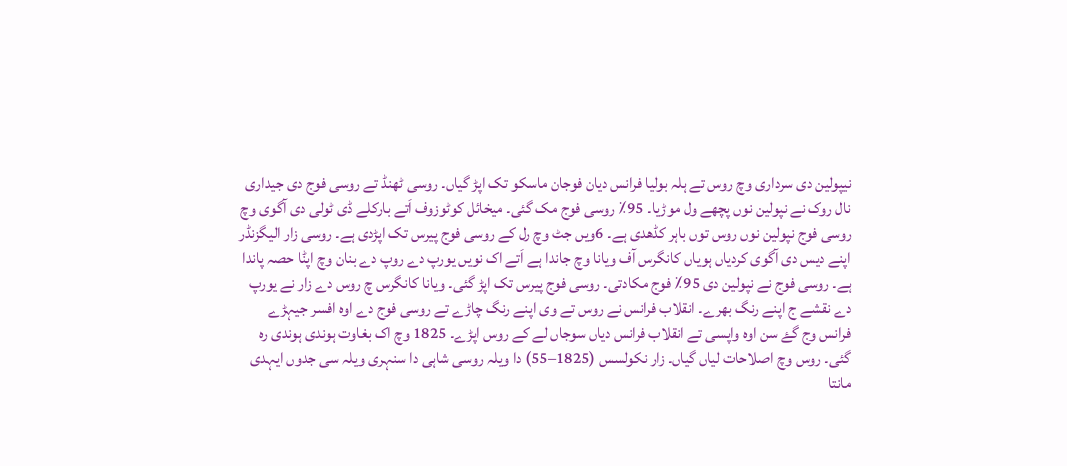نیپولین دی سرداری وچ روس تے ہلہ بولیا فرانس دیان فوجان ماسکو تک اپڑ گیاں۔ روسی ٹھنڈ تے روسی فوج دی جیداری نال روک نے نپولین نوں پچھے ول موڑیا۔ 95٪ روسی فوج مک گئی۔ میخائل کوٹوزوف اَتے بارکلے ڈی ٹولی دی آگوی وچ روسی فوج نپولین نوں روس توں باہر کڈھدی ہے۔ 6ویں جٹ وچ رل کے روسی فوج پیرس تک اپڑدی ہے۔ روسی زار الیگزنڈر اپنے دیس دی آگوی کردیاں ہویاں کانگرس آف ویانا وچ جاندا ہے اَتے اک نویں یورپ دے روپ دے بنان وچ اپݨا حصہ پاندا ہے۔ روسی فوج نے نپولین دی 95٪ فوج مکادتی۔ روسی فوج پیرس تک اپڑ گئی۔ ویانا کانگرس چ روس دے زار نے یورپ دے نقشے ج اپنے رنگ بھرے۔ انقلاب فرانس نے روس تے وی اپنے رنگ چاڑے تے روسی فوج دے اوہ افسر جیہڑے فرانس وج گۓ سن اوہ واپسی تے انقلاب فرانس دیاں سوجاں لے کے روس اپڑے۔ 1825 وچ اک بغاوت ہوندی ہوندی رہ گئی۔ روس وچ اصلاحات لیاں گیاں۔ زار نکولسس (1825–55) دا ویلہ روسی شاہی دا سنہری ویلہ سی جدوں ایہدی مانتا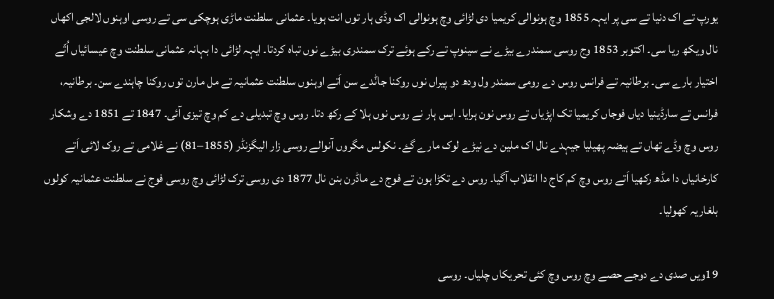یورپ تے اک دنیا تے سی پر ایہہ 1855 وچ ہونوالی کریمیا دی لڑائی وچ ہونوالی اک وڈی ہار توں انت ہویا۔ عثمانی سلطنت ماڑی ہوچکی سی تے روسی اوہنوں لالجی اکھاں نال ویکھ ریا سی۔ اکتوبر 1853 وج روسی سمندرے بیڑے نے سینوپ تے رکے ہوئے ترک سمندری بیڑے نوں تباہ کردتا۔ ایہہ لڑائی دا بہانہ عثمانی سلطنت وچ عیسائیاں اُتّے اختیار بارے سی۔ برطانیہ تے فرانس روس دے رومی سمندر ول ودھ دو پیراں نوں روکنا جاݨدے سن اَتے اوہنوں سلطنت عثمانیہ تے مل مارن توں روکنا چاہندے سن۔ برطانیہ، فرانس تے سارڈینیا دیاں فوجاں کریمیا تک اپڑیاں تے روس نون ہرایا۔ ایس ہار نے روس نوں ہلا کے رکھ دتا۔ روس وچ تبدیلی دے کم وچ تیزی آئی۔ 1847 تے 1851 دے وشکار روس وچ وڈے تھاں تے ہیضہ پھیلیا جیہدے نال اک ملین دے نیڑے لوک مارے گۓ۔ نکولس مگروں آنوالے روسی زار الیگزنڈر (1855–81) نے غلامی تے روک لائی اَتے کارخانیاں دا مڈھ رکھیا اَتے روس وچ کم کاج دا انقلاب آگیا۔ روس دے تکڑا ہون تے فوج دے ماڈرن بنن نال 1877 دی روسی ترک لڑائی وچ روسی فوج نے سلطنت عثمانیہ کولوں بلغاریہ کھولیا۔

19ویں صدی دے دوجے حصے وچ روس وچ کئی تحریکاں چلیاں۔ روسی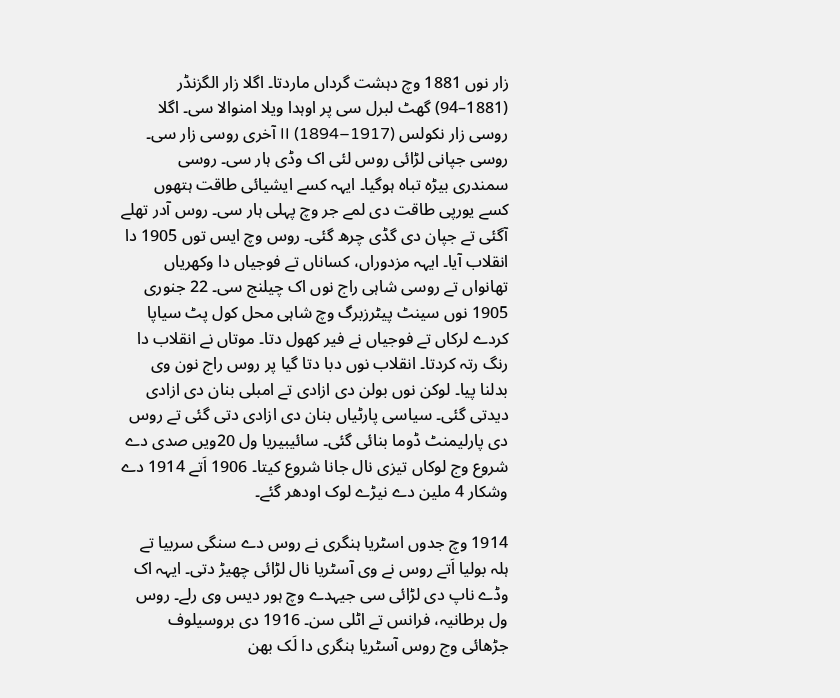زار نوں 1881 وچ دہشت گرداں ماردتا۔ اگلا زار الگزنڈر (1881–94) گھٹ لبرل سی پر اوہدا ویلا امنوالا سی۔ اگلا روسی زار نکولس II (1894–1917) آخری روسی زار سی۔ روسی جپانی لڑائی روس لئی اک وڈی ہار سی۔ روسی سمندری بیڑہ تباہ ہوگیا۔ ایہہ کسے ایشیائی طاقت ہتھوں کسے یورپی طاقت دی لمے جر وچ پہلی ہار سی۔ روس آدر تھلے آگئی تے جپان دی گڈی چرھ گئی۔ روس وچ ایس توں 1905 دا انقلاب آیا۔ ایہہ مزدوراں، کساناں تے فوجیاں دا وکھریاں تھانواں تے روسی شاہی راج نوں اک چیلنج سی۔ 22 جنوری 1905 نوں سینٹ پیٹرزبرگ وچ شاہی محل کول پٹ سیاپا کردے لرکاں تے فوجیاں نے فیر کھول دتا۔ موتاں نے انقلاب دا رنگ رتہ کردتا۔ انقلاب نوں دبا دتا گیا پر روس راج نون وی بدلنا پیا۔ لوکن نوں بولن دی ازادی تے امبلی بنان دی ازادی دیدتی گئی۔ سیاسی پارٹیاں بنان دی ازادی دتی گئی تے روس دی پارلیمنٹ ڈوما بنائی گئی۔ سائیبیریا ول 20ویں صدی دے شروع وج لوکاں تیزی نال جانا شروع کیتا۔ 1906 اَتے 1914 دے وشکار 4 ملین دے نیڑے لوک اودھر گئے۔

1914 وچ جدوں اسٹریا ہنگری نے روس دے سنگی سربیا تے ہلہ بولیا اَتے روس نے وی آسٹریا نال لڑائی چھیڑ دتی۔ ایہہ اک وڈے ناپ دی لڑائی سی جیہدے وچ ہور دیس وی رلے۔ روس ول برطانیہ، فرانس تے اٹلی سن۔ 1916 دی بروسیلوف جڑھائی وج روس آسٹریا ہنگری دا لَک بھن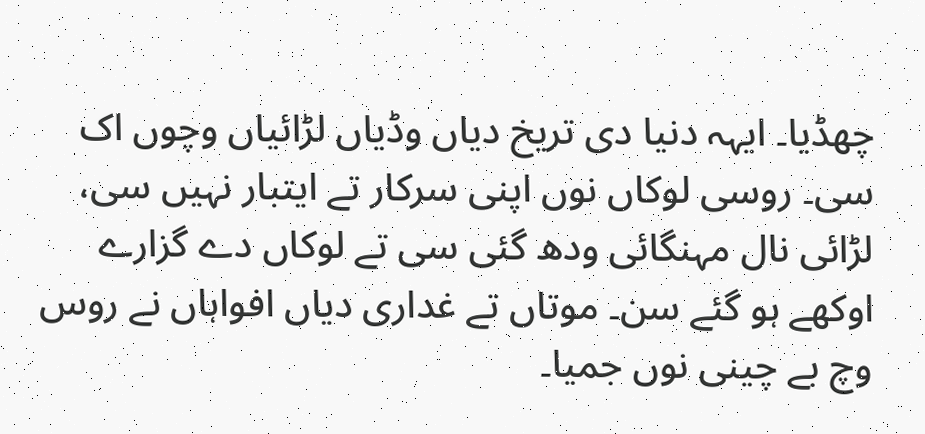چھڈیا۔ ایہہ دنیا دی تریخ دیاں وڈیاں لڑائیاں وچوں اک سی۔ روسی لوکاں نوں اپنی سرکار تے ایتبار نہیں سی، لڑائی نال مہنگائی ودھ گئی سی تے لوکاں دے گزارے اوکھے ہو گئے سن۔ موتاں تے غداری دیاں افواہاں نے روس وچ بے چینی نوں جمیا۔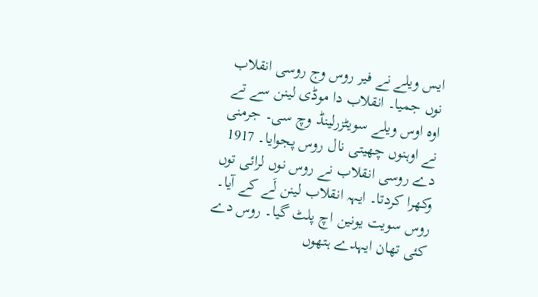ایس ویلے نے فیر روس وج روسی انقلاب نوں جمیا۔ انقلاب دا موڈی لینن سے تے اوہ اوس ویلے سویٹزرلینڈ وچ سی۔ جرمنی نے اوہنوں چھیتی نال روس پجوایا۔ 1917 دے روسی انقلاب نے روس نوں لرائی توں وکھرا کردتا۔ ایہہ انقلاب لینن لَے کے آیا۔ روس سویت یونین اچ پلٹ گیا۔ روس دے کئی تھان ایہدے ہتھوں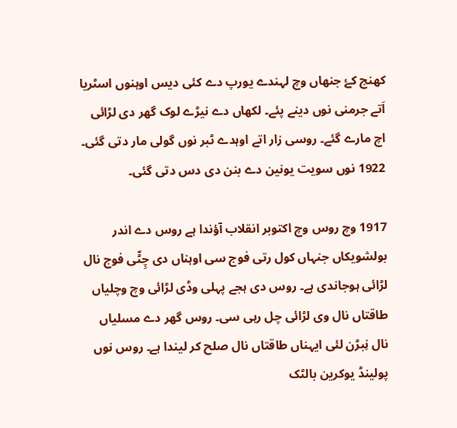کھنج کۓ جنھاں وچ لہندے یورپ دے کئی دیس اوہنوں اسٹریا اَتے جرمنی نوں دینے پئے۔ لکھاں دے نیڑے لوک گھر دی لڑائی اچ مارے گئے۔ روسی زار اتے اوہدے ٹبر نوں گولی مار دتی گئی۔ 1922 نوں سویت یونین دے بنن دی دس دتی گئی۔

1917 وچ روس وچ اکتوبر انقلاب آؤندا ہے روس دے اندر بولشویکاں جنہاں کول رتی فوج سی اوہناں دی چِٹّی فوج نال لڑائی ہوجاندی ہے۔ روس دی ہجے پہلی وڈی لڑائی وچ وچلیاں طاقتاں نال وی لڑائی چل رہی سی۔ روس گھر دے مسلیاں نال نِبڑن لئی ایہناں طاقتاں نال صلح کر لیندا ہے۔ روس نوں پولینڈ یوکرین بالٹک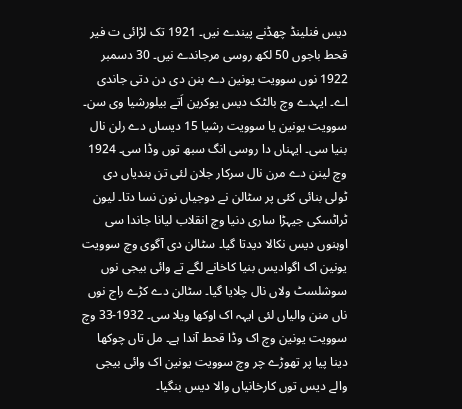دیس فنلینڈ چھڈنے پیندے نیں۔ 1921 تک لڑائی ت فیر قحط باجوں 50 لکھ روسی مرجاندے نیں۔ 30 دسمبر 1922 نوں سوویت یونین دے بنن دی دن دتی جاندی اے۔ ایہدے وچ بالٹک دیس یوکرین اَتے بیلورشیا وی سن۔ سوویت یونین یا سوویت رشیا 15 دیساں دے رلن نال بنیا سی۔ ایہناں دا روسی انگ سبھ توں وڈا سی۔ 1924 وچ لینن دے مرن نال سرکار جلان لئی تن بندیاں دی ٹولی بنائی کئی پر سٹالن نے دوجیاں نون نسا دتا۔ لیون ٹراٹسکی جیہڑا ساری دنیا وچ انقلاب لیانا جاندا سی اوہنوں دیس نکالا دیدتا گیا۔ سٹالن دی آگوی وچ سوویت یونین اک اگوادیس بنیا کاخانے لگے تے وائی بیجی نوں سوشلسٹ ولاں نال چلایا گیا۔ سٹالن دے کڑے راج نوں ناں منن والیاں لئی ایہہ اک اوکھا ویلا سی۔ 1932-33 وچ سوویت یونین وچ اک وڈا قحط آندا ہے۔ مل تاں چوکھا دینا پیا پر تھوڑے چر وچ سوویت یونین اک وائی بیجی والے دیس توں کارخانیاں والا دیس بنگیا۔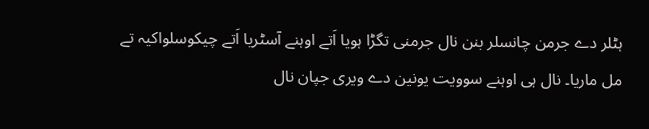ہٹلر دے جرمن چانسلر بنن نال جرمنی تگڑا ہویا اَتے اوہنے آسٹریا اَتے چیکوسلواکیہ تے مل ماریا۔ نال ہی اوہنے سوویت یونین دے ویری جپان نال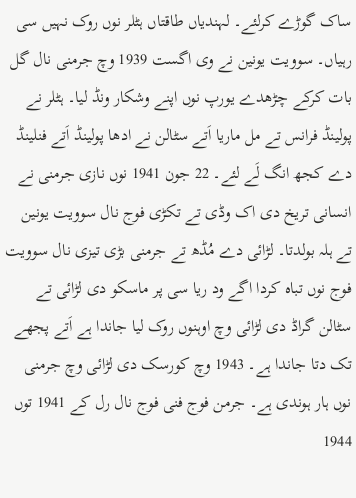ساک گوڑے کرلئے۔ لہندیاں طاقتاں ہٹلر نوں روک نہیں سی رہیاں۔ سوویت یونین نے وی اگست 1939 وچ جرمنی نال گل بات کرکے چڑھدے یورپ نوں اپنے وشکار ونڈ لیا۔ ہٹلر نے پولینڈ فرانس تے مل ماریا اَتے سٹالن نے ادھا پولینڈ اَتے فنلینڈ دے کجھ انگ لَے لئے۔ 22 جون 1941 نوں نازی جرمنی نے انسانی تریخ دی اک وڈی تے تکڑی فوج نال سوویت یونین تے ہلہ بولدتا۔ لڑائی دے مُڈھ تے جرمنی بڑی تیزی نال سوویت فوج نوں تباہ کردا اگے ود ریا سی پر ماسکو دی لڑائی تے سٹالن گراڈ دی لڑائی وچ اوہنوں روک لیا جاندا ہے اَتے پجھے تک دتا جاندا ہے۔ 1943 وچ کورسک دی لڑائی وچ جرمنی نوں ہار ہوندی ہے۔ جرمن فوج فنی فوج نال رل کے 1941 توں 1944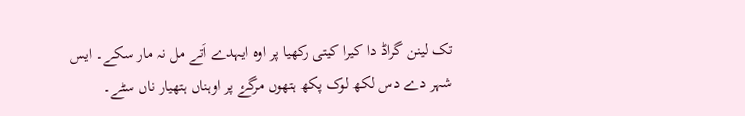تک لینن گراڈ دا کیرا کیتی رکھیا پر اوہ ایہدے اَتے مل نہ مار سکے۔ ایس شہر دے دس لکھ لوک پکھ ہتھوں مرگۓ پر اوہناں ہتھیار ناں سٹے۔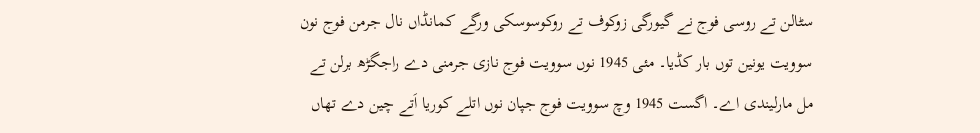سٹالن تے روسی فوج نے گیورگی زوکوف تے روکوسوسکی ورگے کمانڈاں نال جرمن فوج نون سوویت یونین توں بار کڈیا۔ مئی 1945 نوں سوویت فوج نازی جرمنی دے راجگڑھ برلن تے مل مارلیندی اے۔ اگست 1945 وچ سوویت فوج جپان نوں اتلے کوریا اَتے چین دے تھاں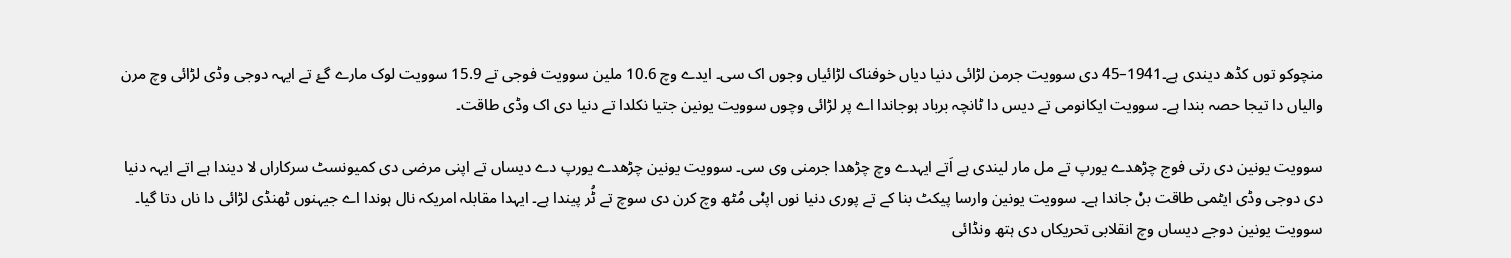منچوکو توں کڈھ دیندی ہے۔1941–45 دی سوویت جرمن لڑائی دنیا دیاں خوفناک لڑائیاں وجوں اک سی۔ ایدے وچ 10.6 ملین سوویت فوجی تے 15.9 سوویت لوک مارے گۓ تے ایہہ دوجی وڈی لڑائی وچ مرن والیاں دا تیجا حصہ بندا ہے۔ سوویت ایکانومی تے دیس دا ٹانچہ برباد ہوجاندا اے پر لڑائی وچوں سوویت یونین جتیا نکلدا تے دنیا دی اک وڈی طاقت۔

سوویت یونین دی رتی فوج چڑھدے یورپ تے مل مار لیندی ہے اَتے ایہدے وچ چڑھدا جرمنی وی سی۔ سوویت یونین چڑھدے یورپ دے دیساں تے اپنی مرضی دی کمیونسٹ سرکاراں لا دیندا ہے اتے ایہہ دنیا دی دوجی وڈی ایٹمی طاقت بݨ جاندا ہے۔ سوویت یونین وارسا پیکٹ بنا کے تے پوری دنیا نوں اپݨی مُٹھ وچ کرن دی سوچ تے ٹُر پیندا ہے۔ ایہدا مقابلہ امریکہ نال ہوندا اے جیہنوں ٹھنڈی لڑائی دا ناں دتا گیا۔ سوویت یونین دوجے دیساں وچ انقلابی تحریکاں دی ہتھ ونڈائی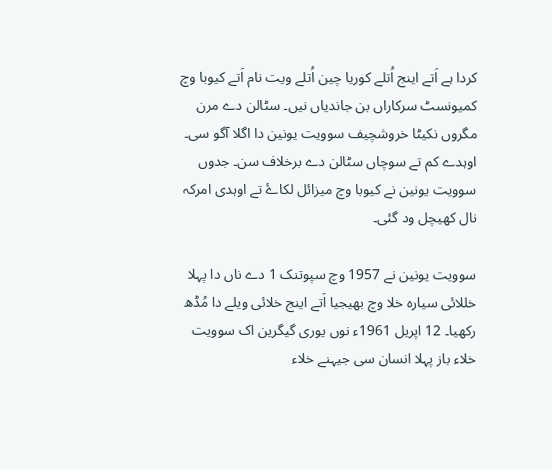کردا ہے اَتے اینج اُتلے کوریا چین اُتلے ویت نام اَتے کیوبا وچ کمیونسٹ سرکاراں بن جاندیاں نیں۔ سٹالن دے مرن مگروں نکیٹا خروشچیف سوویت یونین دا اگلا آگو سی۔ اوہدے کم تے سوچاں سٹالن دے برخلاف سن۔ جدوں سوویت یونین نے کیوبا وچ میزائل لکاۓ تے اوہدی امرکہ نال کھیچل ود گئی۔

سوویت یونین نے 1957 وچ سپوتنک 1 دے ناں دا پہلا خللائی سیارہ خلا وچ بھیجیا اَتے اینج خلائی ویلے دا مُڈھ رکھیا۔ 12 اپریل 1961ء نوں یوری گیگرین اک سوویت خلاء باز پہلا انسان سی جیہنے خلاء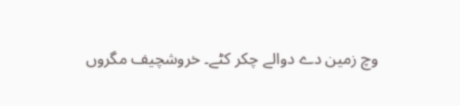وچ زمین دے دوالے چکر کٹے۔ خروشچیف مگروں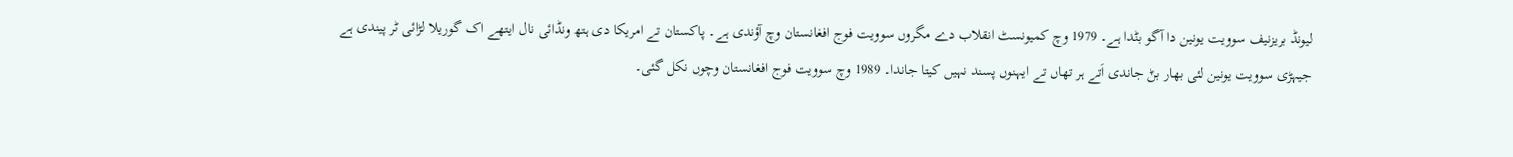لیونڈ بریزنیف سوویت یونین دا آگو بݨدا ہے۔ 1979 وچ کمیونسٹ انقلاب دے مگروں سوویت فوج افغانستان وچ آؤندی ہے۔ پاکستان تے امریکا دی ہتھ ونڈائی نال ایتھے اک گوریلا لڑائی ٹر پیندی ہے جیہڑی سوویت یونین لئی بھار بݨ جاندی اَتے ہر تھاں تے ایہنوں پسند نہیں کیتا جاندا۔ 1989 وچ سوویت فوج افغانستان وچوں نکل گئی۔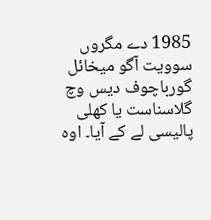1985 دے مگروں سوویت آگو میخائل گورباچوف دیس وچ گلاسناست یا کھلی پالیسی لے کے آیا۔ اوہ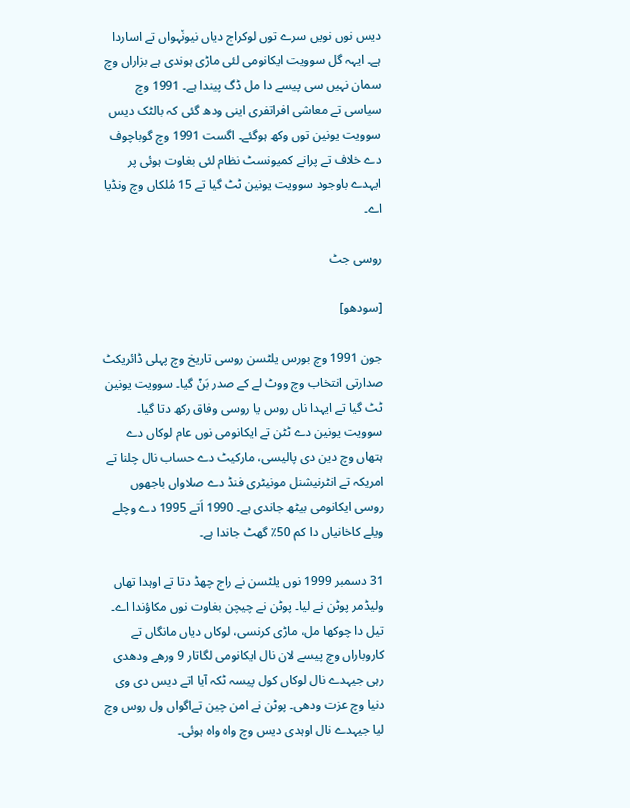دیس نوں نویں سرے توں لوکراج دیاں نیون٘ہواں تے اساردا ہے۔ ایہہ گل سوویت ایکانومی لئی ماڑی ہوندی ہے بزاراں وچ سمان نہیں سی پیسے دا مل ڈگ پیندا ہے۔ 1991 وچ سیاسی تے معاشی افراتفری اینی ودھ گئی کہ بالٹک دیس سوویت یونین توں وکھ ہوگئے۔ اگست 1991 وچ گوباچوف دے خلاف تے پرانے کمیونسٹ نظام لئی بغاوت ہوئی پر ایہدے باوجود سوویت یونین ٹٹ گیا تے 15 مُلکاں وچ ونڈیا اے۔

روسی جٹ

[سودھو]

جون 1991 وچ بورس یلٹسن روسی تاریخ وچ پہلی ڈائریکٹ صدارتی انتخاب وچ ووٹ لے کے صدر بَݨ گیا۔ سوویت یونین ٹٹ گیا تے ایہدا ناں روس یا روسی وفاق رکھ دتا گیا۔ سوویت یونین دے ٹٹن تے ایکانومی نوں عام لوکاں دے ہتھاں وچ دین دی پالیسی، مارکیٹ دے حساب نال چلنا تے امریکہ تے انٹرنیشنل مونیٹری فنڈ دے صلاواں باجھوں روسی ایکانومی بیٹھ جاندی ہے۔ 1990 اَتے 1995 دے وچلے ویلے کاخانیاں دا کم 50٪ گھٹ جاندا ہے۔

31 دسمبر 1999 نوں یلٹسن نے راج چھڈ دتا تے اوہدا تھاں ولیڈمر پوٹن نے لیا۔ پوٹن نے چیچن بغاوت نوں مکاؤندا اے۔ تیل دا چوکھا مل، ماڑی کرنسی، لوکاں دیاں مانگاں تے کاروباراں وچ پیسے لان نال ایکانومی لگاتار 9 ورھے ودھدی رہی جیہدے نال لوکاں کول پیسہ ٹکہ آیا اتے دیس دی وی دنیا وچ عزت ودھی۔ پوٹن نے امن چین تےاگواں ول روس وچ لیا جیہدے نال اوہدی دیس وچ واہ واہ ہوئی۔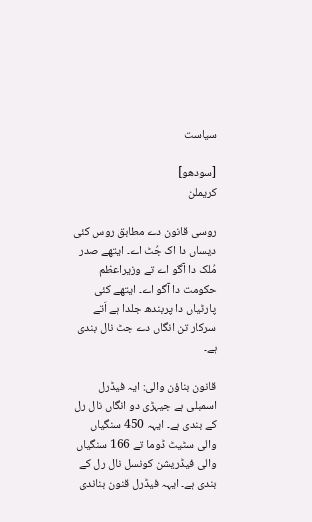سیاست

[سودھو]
کریملن

روسی قانون دے مطابق روس کئی دیساں دا اک جُٹ اے۔ ایتھے صدر مُلک دا آگو اے تے وزیراعظم حکومت دا آگو اے۔ ایتھے کئی پارٹیاں دا پربندھ جلدا ہے اَتے سرکار تن انگاں دے جٹ نال بندی ہے۔

قانون بناؤن والی: ایہ فیڈرل اسمبلی ہے جیہڑی دو انگاں نال رل کے بندی ہے۔ ایہہ 450 سنگیاں والی سٹیٹ ڈوما تے 166 سنگیاں والی فیڈریشن کونسل نال رل کے بندی ہے۔ ایہہ فیڈرل قنون بناندی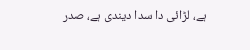ہے، لڑائی دا سدا دیندی ہے، صدر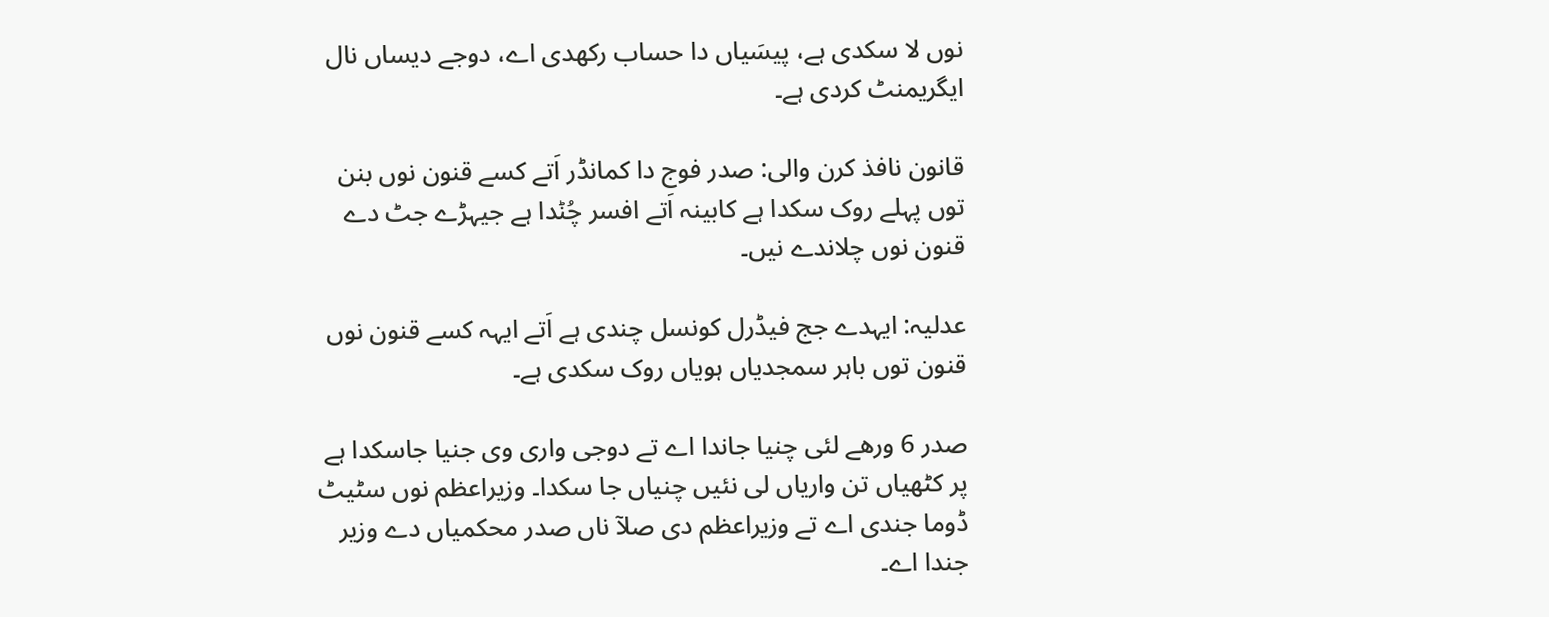نوں لا سکدی ہے، پیسَیاں دا حساب رکھدی اے، دوجے دیساں نال ایگریمنٹ کردی ہے۔

قانون نافذ کرن والی: صدر فوج دا کمانڈر اَتے کسے قنون نوں بنن توں پہلے روک سکدا ہے کابینہ اَتے افسر چُݨدا ہے جیہڑے جٹ دے قنون نوں چلاندے نیں۔

عدلیہ: ایہدے جج فیڈرل کونسل چندی ہے اَتے ایہہ کسے قنون نوں قنون توں باہر سمجدیاں ہویاں روک سکدی ہے۔

صدر 6 ورھے لئی چنیا جاندا اے تے دوجی واری وی جنیا جاسکدا ہے پر کٹھیاں تن واریاں لی نئیں چنیاں جا سکدا۔ وزیراعظم نوں سٹیٹ ڈوما جندی اے تے وزیراعظم دی صلآ ناں صدر محکمیاں دے وزیر جندا اے۔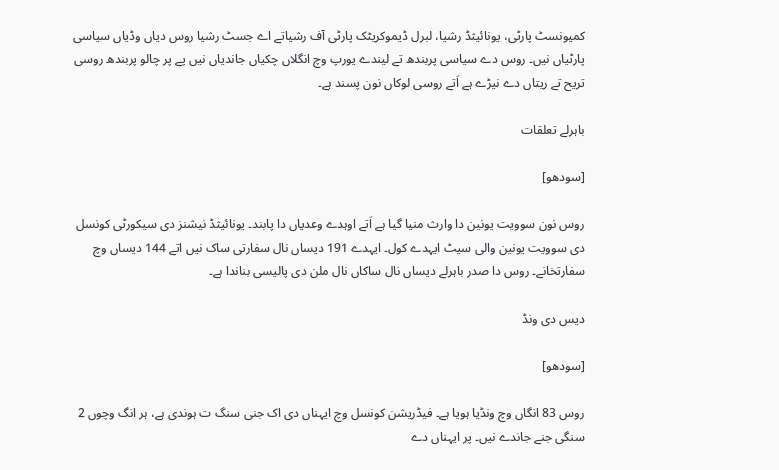کمیونسٹ پارٹی، یونائیثڈ رشیا، لبرل ڈیموکریٹک پارٹی آف رشیاتے اے جسٹ رشیا روس دیاں وڈیاں سیاسی پارٹیاں نیں۔ روس دے سیاسی پربندھ تے لیندے یورپ وچ انگلاں چکیاں جاندیاں نیں پے پر چالو پربندھ روسی تریح تے ریتاں دے نیڑے ہے اَتے روسی لوکاں نون پسند ہے۔

باہرلے تعلقات

[سودھو]

روس نون سوویت یونین دا وارث منیا گیا ہے اَتے اوہدے وعدیاں دا پابند۔ یونائیثڈ نیشنز دی سیکورٹی کونسل دی سوویت یونین والی سیٹ ایہدے کول۔ ایہدے 191 دیساں نال سفارتی ساک نیں اتے 144 دیساں وچ سفارتخانے۔ روس دا صدر باہرلے دیساں نال ساکاں نال ملن دی پالیسی بناندا ہے۔

دیس دی ونڈ

[سودھو]

روس 83 انگاں وچ ونڈیا ہویا ہے۔ فیڈریشن کونسل وچ ایہناں دی اک جنی سنگ ت ہوندی ہے، ہر انگ وچوں 2 سنگی جنے جاندے نیں۔ پر ایہناں دے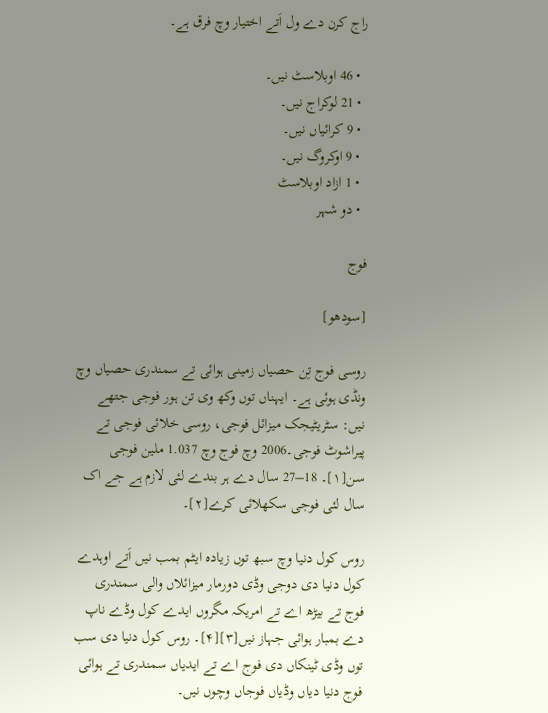راج کرن دے ول اَتے اختیار وچ فرق ہے۔

  • 46 اوبلاسٹ نیں۔
  • 21 لوکراج نیں۔
  • 9 کرائیاں نیں۔
  • 9 اوکروگ نیں۔
  • 1 ازاد اوبلاسٹ
  • دو شہر

فوج

[سودھو]

روسی فوج تِن حصیاں زمینی ہوائی تے سمندری حصیاں وچ ونڈی ہوئی ہے۔ ایہناں توں وکھ وی تن ہور فوجی جتھے نیں: سٹریٹیجک میزائل فوجی، روسی خلائی فوجی تے پیراشوٹ فوجی۔2006 وچ فوج وچ 1.037 ملین فوجی سن[۱]۔ 18–27 سال دے ہر بندے لئی لازم ہے جے اک سال لئی فوجی سکھلائی کرے[۲]۔

روس کول دنیا وچ سبھ توں زیادہ ایٹم بمب نیں اَتے اوہدے کول دنیا دی دوجی وڈی دورمار میزائلاں والی سمندری فوج تے بیڑھ اے تے امریکہ مگروں ایدے کول وڈے ناپ دے بمبار ہوائی جہاز نیں[۳][۴]۔ روس کول دنیا دی سب توں وڈی ٹینکاں دی فوج اے تے ایدیاں سمندری تے ہوائی فوج دنیا دیاں وڈیاں فوجاں وچوں نیں۔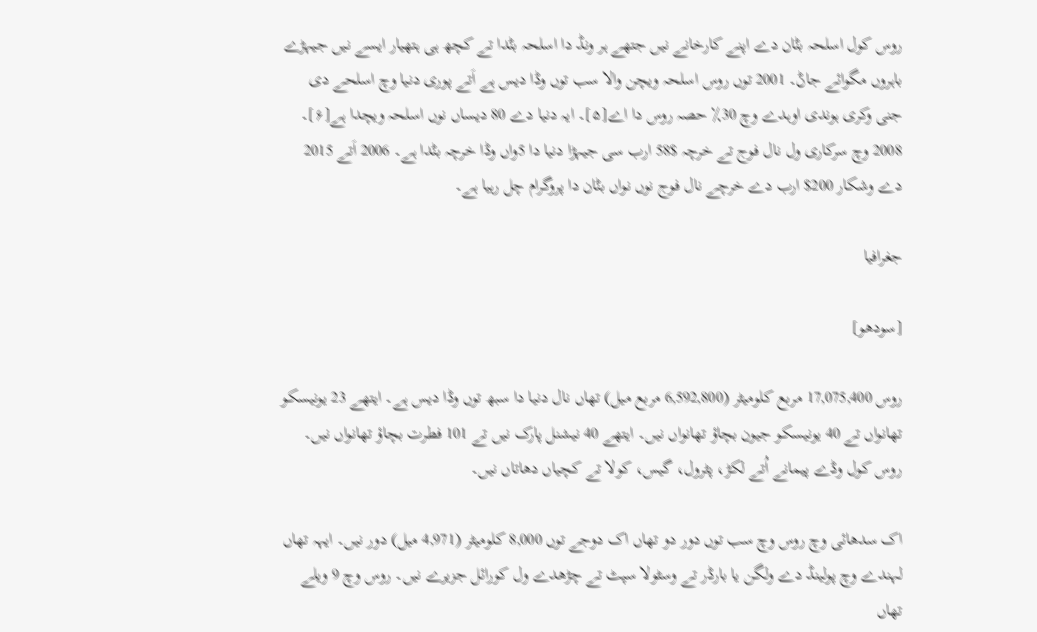روس کول اسلحہ بݨان دے اپنے کارخانے نیں جتھے ہر ونڈ دا اسلحہ بݨدا تے کچھ ہی ہتھیار ایسے نیں جیہڑے باہروں مگوائے جاݨ۔ 2001 توں روس اسلحہ ویچن والا سب توں وڈا دیس ہے اَتے پوری دنیا وچ اسلحے دی جنی وکری ہوندی اوہدے وچ 30٪ حصہ روس دا اے[۵]۔ ایہ دنیا دے 80 دیساں نوں اسلحہ ویچدا ہے[۶]۔ 2008 وچ سرکاری ول نال فوج تے خرچہ $58 ارب سی جیہڑا دنیا دا 5واں وڈا خرچہ بݨدا ہے۔ 2006 اَتے 2015 دے وشکار 200$ ارب دے خرچے نال فوج نوں نواں بݨان دا پروگرام چل رہیا ہے۔

جغرافیا

[سودھو]

روس 17,075,400 مربع کلومیٹر (6,592,800 مربع میل) تھاں نال دنیا دا سبھ توں وڈا دیس ہے۔ ایتھے 23 یونیسکو تھانواں تے 40 یونیسکو جیون بچاؤ تھانواں نیں۔ ایتھے 40 نیشنل پارک نیں تے 101 فطرت بچاؤ تھانواں نیں۔ روس کول وڈے پیمانے اُتے لکڑ، پٹرول، گیس، کولا تے کچیاں دھاتاں نیں۔

اک سدھائی وچ روس وچ سب توں دور دو تھاں اک دوجے توں 8,000 کلومیٹر (4,971 میل) دور نیں۔ ایہہ تھاں لہندے وچ پولینڈ دے ولگن یا بارڈر تے وسٹولا سپٹ تے چڑھدے ول کورائل جزیرے نیں۔ روس وچ 9 ویلے تھاں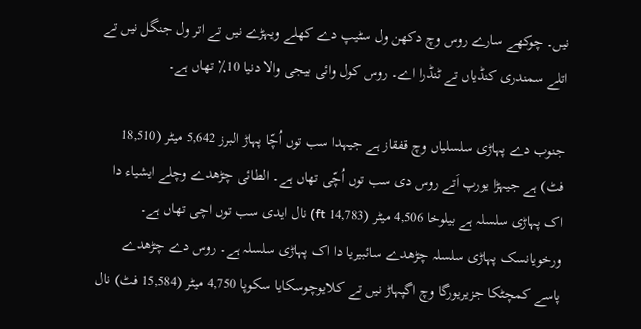نیں۔ چوکھے سارے روس وچ دکھن ول سٹیپ دے کھلے ویہڑے نیں تے اتر ول جنگل نیں تے اتلے سمندری کنڈیاں تے ٹنڈرا اے۔ روس کول وائی بیجی والا دنیا 10٪ تھاں ہے۔

جنوب دے پہاڑی سلسلیاں وچ قفقاز ہے جیہدا سب توں اُچّا پہاڑ البرز 5,642 میٹر (18,510 فٹ) ہے جیہڑا یورپ اَتے روس دی سب توں اُچّی تھاں ہے۔ الطائی چڑھدے وچلے ایشیاء دا اک پہاڑی سلسلہ ہے بیلوخا 4,506 میٹر (14,783 ft) نال ایدی سب توں اچی تھاں ہے۔ ورخویانسک پہاڑی سلسلہ چڑھدے سائبیریا دا اک پہاڑی سلسلہ ہے۔ روس دے چڑھدے پاسے کمچٹکا جزیریورگا وچ اگپہاڑ نیں تے کلایوچوسکایا سکوپا 4,750 میٹر (15,584 فٹ) نال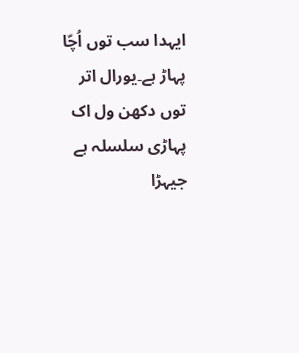ایہدا سب توں اُچّا پہاڑ ہے۔یورال اتر توں دکھن ول اک پہاڑی سلسلہ ہے جیہڑا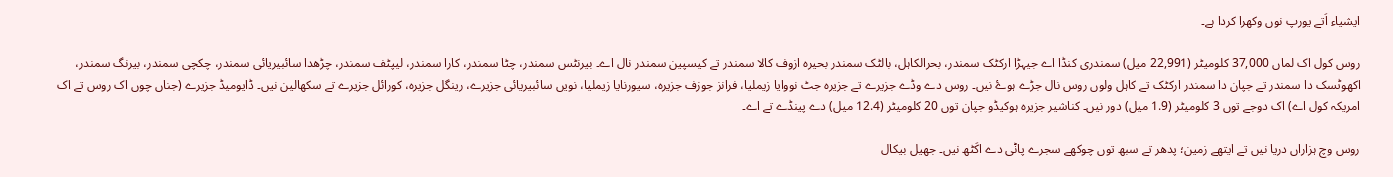ایشیاء اَتے یورپ نوں وکھرا کردا ہے۔

روس کول اک لماں 37,000 کلومیٹر (22,991 میل) سمندری کنڈا اے جیہڑا ارکٹک سمندر، بحرالکاہل، بالٹک سمندر بحیرہ ازوف کالا سمندر تے کیسپین سمندر نال اے۔ بیرنٹس سمندر، چٹا سمندر، کارا سمندر، لیپٹف سمندر، چڑھدا سائبیریائی سمندر، چکچی سمندر، بیرنگ سمندر، اکھوٹسک دا سمندر تے جپان دا سمندر ارکٹک تے کاہل ولوں روس نال جڑے ہوۓ نیں۔ روس دے وڈے جزیرے تے جزیرہ جٹ نووایا زیملیا، فرانز جوزف جزیرہ، سیورنایا زیملیا، نویں سائبیریائی جزیرے، رینگل جزیرہ، کورائل جزیرے تے سکھالین نیں۔ ڈایومیڈ جزیرے (جناں چوں اک روس تے اک امریکہ کول اے) اک دوجے توں 3 کلومیٹر (1.9 میل) دور نیں۔ کناشیر جزیرہ ہوکیڈو جپان توں 20 کلومیٹر (12.4 میل) دے پینڈے تے اے۔

روس وچ ہزاراں دریا نیں تے ایتھے زمین؛ پدھر تے سبھ توں چوکھے سجرے پاݨی دے اکَٹھ نیں۔ جھیل بیکال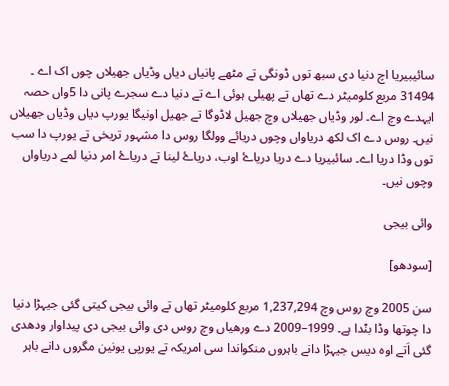سائیبیریا اچ دنیا دی سبھ توں ڈونگی تے مٹھے پانیاں دیاں وڈیاں جھیلاں چوں اک اے ۔ 31494 مربع کلومیٹر دے تھاں تے پھیلی ہوئی اے تے دنیا دے سجرے پانی دا 5واں حصہ ایہدے وچ اے۔ لور وڈیاں جھیلاں وچ جھیل لاڈوگا تے جھیل اونیگا یورپ دیاں وڈیاں جھیلاں نیں۔ روس دے اک لکھ دریاواں وچوں دریائے وولگا روس دا مشہور تریخی تے یورپ دا سب توں وڈا دریا اے۔ سائبیریا دے دریا دریاۓ اوب، دریاۓ لینا تے دریاۓ امر دنیا لمے دریاواں وچوں نیں۔

وائی بیجی

[سودھو]

سن 2005 وچ روس وچ 1,237,294 مربع کلومیٹر تھاں تے وائی بیجی کیتی گئی جیہڑا دنیا دا چوتھا وڈا بݨدا ہے۔ 1999–2009 دے ورھیاں وچ روس دی وائی بیجی دی پیداوار ودھدی گئی اَتے اوہ دیس جیہڑا دانے باہروں منکواندا سی امریکہ تے یورپی یونین مگروں دانے باہر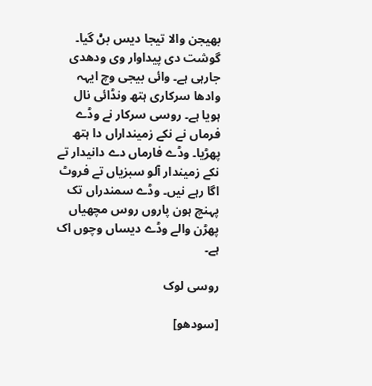بھیجن والا تیجا دیس بݨ گیا۔ گوشت دی پیداوار وی ودھدی جارہی ہے۔ وائی بیجی وچ ایہہ وادھا سرکاری ہتھ ونڈائی نال ہویا ہے۔ روسی سرکار نے وڈے فرماں نے نکے زمینداراں دا ہتھ پھڑیا۔ وڈے فارماں دے دانیدار تے نکے زمیندار آلو سبزیاں تے فروٹ اگا رہے نیں۔ وڈے سمندراں تک پہنچ ہون پاروں روس مچھیاں پھڑن والے وڈے دیساں وچوں اک ہے۔

روسی لوک

[سودھو]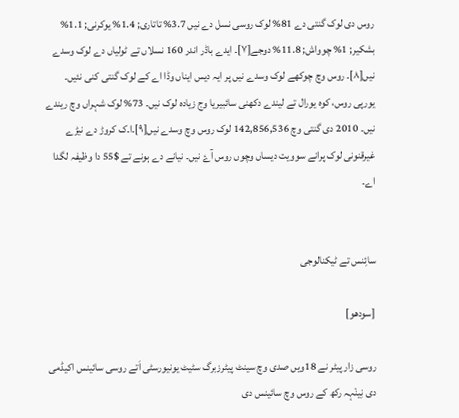روس دی لوک گنتی دے 81% لوک روسی نسل دے نیں 3.7% تاتاری; 1.4% یوکرنی; 1.1% بشکیر; 1% چوواش; 11.8% دوجے[۷]۔ ایدے باڈر اندر 160 نسلاں تے ٹولیاں دے لوک وسدے نیں[۸]۔ روس وچ چوکھے لوک وسدے نیں پر ایہ دیس ایناں وڈا اے کے لوک گنتی کنی نئیں۔ یورپی روس، کوہ یورال تے لیندے دکھنی سائبیریا وج زیادہ لوک نیں۔ 73% لوک شہراں وچ ریندے نیں۔ 2010 دی گنتی وچ 142,856,536 لوک روس وچ وسدے نیں[۹]۔ا۔ک کروڑ دے نیڑے غیرقنونی لوک پرانے سوویت دیساں وچوں روس آۓ نیں۔ نیانے دے ہونے تے $55 دا وظیفہ لگدا اے۔


سائِنس تے ٹیکنالوجی

[سودھو]

روسی زار پیٹر نے 18ویں صدی وچ سینٹ پیٹرزبرگ سٹیٹ یونیورسٹی اَتے روسی سائینس اکیڈمی دی نِین٘ہہ رکھ کے روس وچ سائینس دی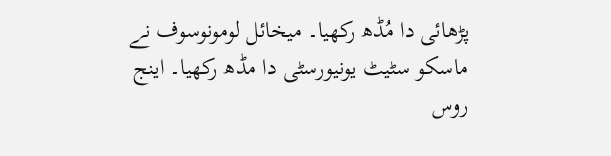پڑھائی دا مُڈھ رکھیا۔ میخائل لومونوسوف نے ماسکو سٹیٹ یونیورسٹی دا مڈھ رکھیا۔ اینج روس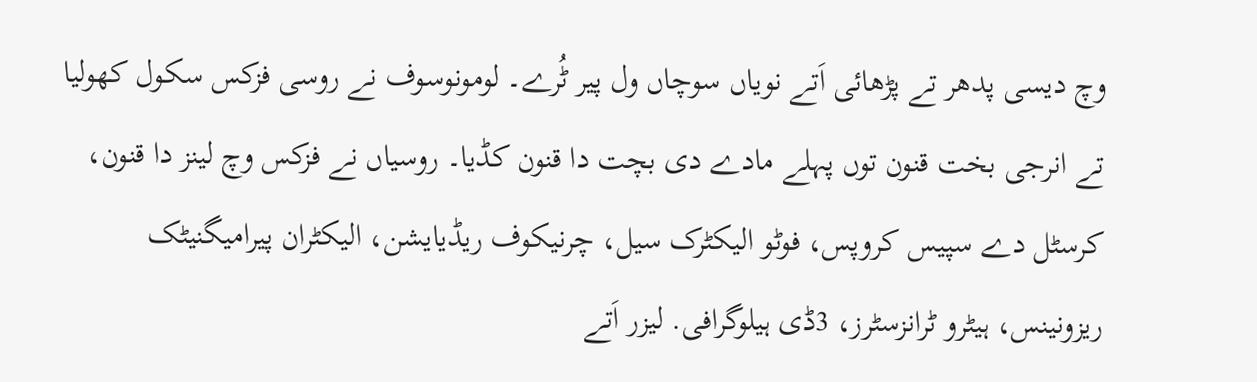وچ دیسی پدھر تے پڑھائی اَتے نویاں سوچاں ول پیر ٹُرے۔ لومونوسوف نے روسی فزکس سکول کھولیا تے انرجی بخت قنون توں پہلے مادے دی بچت دا قنون کڈیا۔ روسیاں نے فزکس وچ لینز دا قنون، کرسٹل دے سپیس کروپس، فوٹو الیکٹرک سیل، چرنیکوف ریڈیایشن، الیکٹران پیرامیگنیٹک ریزونینس، ہیٹرو ٹرانزسٹرز، 3ڈی ہیلوگرافی. لیزر اَتے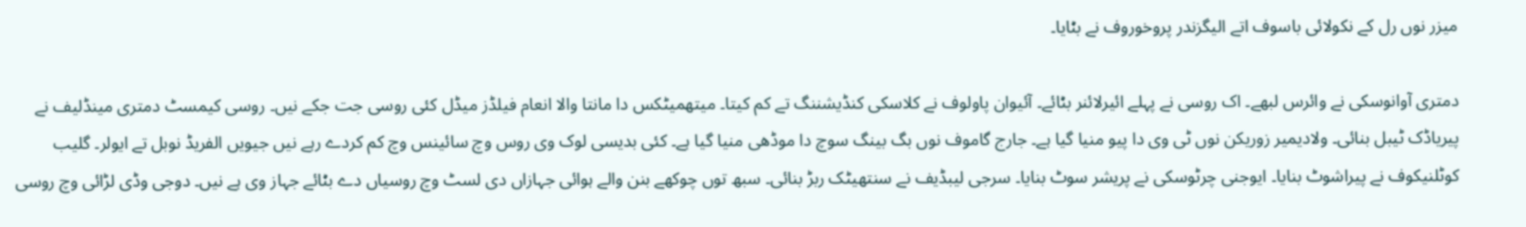میزر نوں رل کے نکولائی باسوف اتے الیگزندر پروخوروف نے بݨایا۔

دمتری آوانوسکی نے وائرس لبھے۔ اک روسی نے پہلے ائیرلائنر بݨائے۔ آئیوان پاولوف نے کلاسکی کنڈیشننگ تے کم کیتا۔ میتھمیٹکس دا مانتا والا انعام فیلڈز میڈل کئی روسی جت جکے نیں۔ روسی کیمسٹ دمتری مینڈلیف نے پیریاڈک ٹیبل بنائی۔ ولادیمیر زوریکن نوں ٹی وی دا پیو منیا گیا ہے۔ جارج گاموف نوں بگ بینگ سوچ دا موڈھی منیا گیا ہے۔ کئی بدیسی لوک وی روس وچ سائینس وچ کم کردے رہے نیں جیویں الفریڈ نوبل تے ایولر۔ گلیب کوٹلنیکوف نے پیراشوٹ بنایا۔ ایوجنی چرٹوسکی نے پریشر سوٹ بنایا۔ سرجی لیبڈیف نے سنتھیٹک ربڑ بنائی۔ سبھ توں چوکھے بنن والے ہوائی جہازاں دی لسٹ وچ روسیاں دے بݨائے جہاز وی ہے نیں۔ دوجی وڈی لڑائی وچ روسی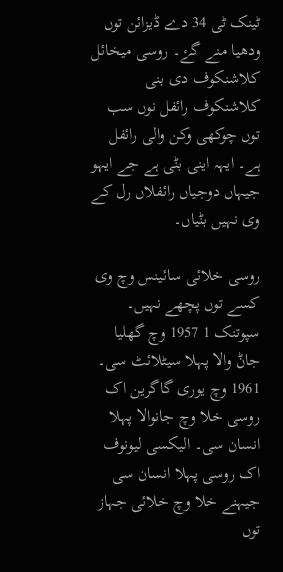ٹینک ٹی 34 دے ڈیزائن توں ودھیا منے گۓ۔ روسی میخائل کلاشنکوف دی بنی کلاشنکوف رائفل نوں سب توں چوکھی وکن والی رائفل ہے۔ ایہہ اینی بݨی ہے جے ایہو جیہاں دوجیاں رائفلاں رل کے وی نہیں بݨیاں۔

روسی خلائی سائینس وچ وی کسے توں پچھے نہیں۔ سپوتنک 1 1957 وچ گھلیا جاݨ والا پہلا سیٹلائٹ سی۔ 1961 وچ یوری گاگرین اک روسی خلا وچ جانوالا پہلا انسان سی۔ الیکسی لیونوف اک روسی پہلا انسان سی جیہنے خلا وچ خلائی جہاز توں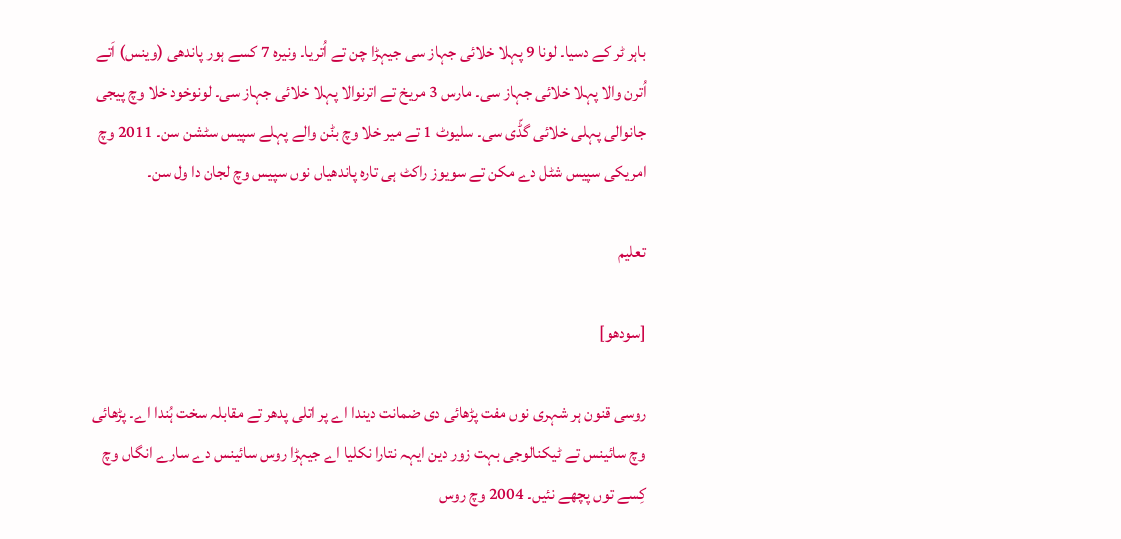باہر ٹر کے دسیا۔ لونا 9 پہلا خلائی جہاز سی جیہڑا چن تے اُتریا۔ ونیرہ 7 کسے ہور پاندھی (وینس) اَتے اُترن والا پہلا خلائی جہاز سی۔ مارس 3 مریخ تے اترنوالا پہلا خلائی جہاز سی۔ لونوخود خلا وچ پیجی جانوالی پہلی خلائی گڈّی سی۔ سلیوٹ 1 تے میر خلا وچ بݨن والے پہلے سپیس سٹشن سن۔ 2011 وچ امریکی سپیس شٹل دے مکن تے سویوز راکٹ ہی تارہ پاندھیاں نوں سپیس وچ لجان دا ول سن۔

تعلیم

[سودھو]

روسی قنون ہر شہری نوں مفت پڑھائی دی ضمانت دیندا اے پر اتلی پدھر تے مقابلہ سخت ہُندا اے۔ پڑھائی وچ سائینس تے ٹیکنالوجی بہت زور دین ایہہ نتارا نکلیا اے جیہڑا روس سائینس دے سارے انگاں وچ کِسے توں پچھے نئیں۔ 2004 وچ روس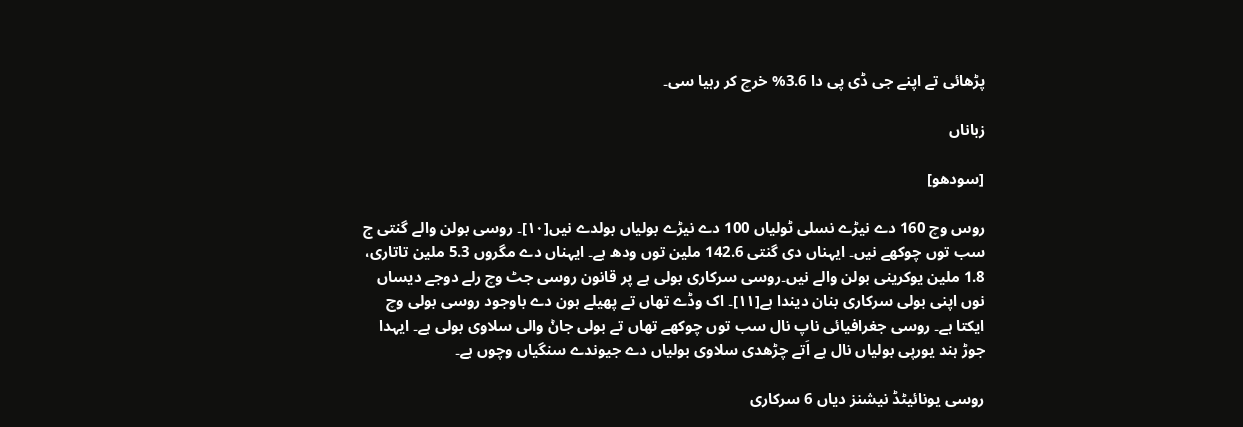پڑھائی تے اپنے جی ڈی پی دا 3.6% خرچ کر رہیا سی۔

زباناں

[سودھو]

روس وچ 160 دے نیڑے نسلی ٹولیاں 100 دے نیڑے بولیاں بولدے نیں[۱۰]۔ روسی بولن والے گنتی ج سب توں چوکھے نیں۔ ایہناں دی گنتی 142.6 ملین توں ودھ ہے۔ ایہناں دے مگروں 5.3 ملین تاتاری، 1.8 ملین یوکرینی بولن والے نیں۔روسی سرکاری بولی ہے پر قانون روسی جٹ وچ رلے دوجے دیساں نوں اپنی بولی سرکاری بنان دیندا ہے[۱۱]۔ اک وڈے تھاں تے پھیلے ہون دے باوجود روسی بولی وچ ایکتا ہے۔ روسی جغرافیائی ناپ نال سب توں چوکھے تھاں تے بولی جاݨ والی سلاوی بولی ہے۔ ایہدا جوڑ ہند یورپی بولیاں نال ہے اَتے چڑھدی سلاوی بولیاں دے جیوندے سنگیاں وچوں ہے۔

روسی یونائیٹڈ نیشنز دیاں 6 سرکاری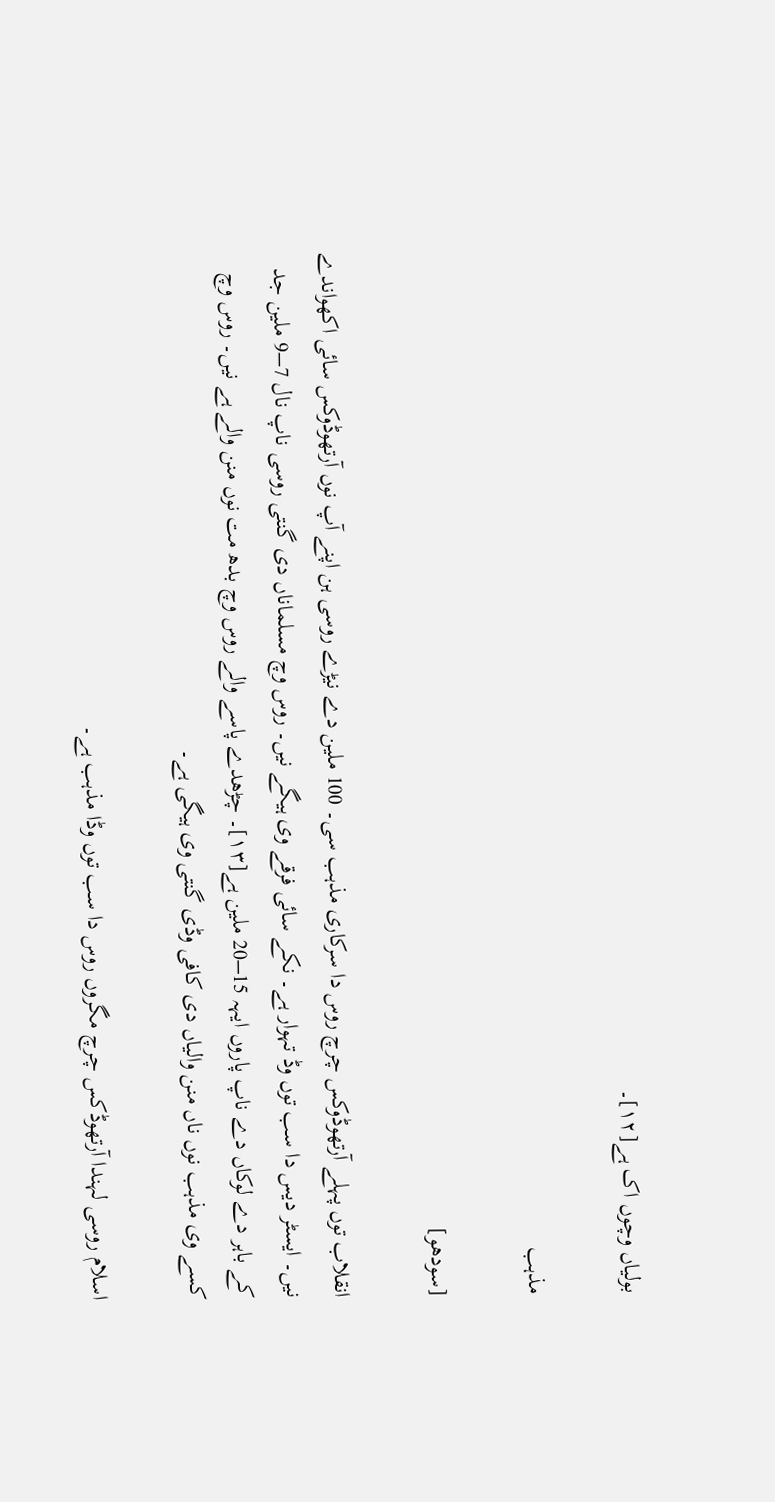بولیاں وچوں اک ہے[۱۲]۔

مذہب

[سودھو]

انقلاب توں پہلے آرتھوڈوکس چرچ روس دا سرکاری مذہب سی۔ 100 ملین دے نیڑے روسی ہن اپنے آپ نوں آرتھوڈوکس سائی اکھواندے نیں۔ ایسٹر دیس دا سب توں وڈ تہوار ہے۔ نکے سائی فرقے وی ہیگے نیں۔ روس وچ مسلماناں دی گنتی روسی ناپ نال 7–9 ملین جد کے باہر دے لوکاں دے ناپ پاروں ایہہ 15–20 ملین ہے[۱۳]۔ چڑھدے پاسے والے روس وچ بدھ مت نوں منن والے ہے نیں۔ روس وچ کسے وی مذہب نوں ناں منن والیاں دی کافی وڈی گنتی وی ہیگی ہے۔

اسلام روسی لہندا آرتھوڈکس چرچ مگروں روس دا سب توں وڈا مذہب ہے۔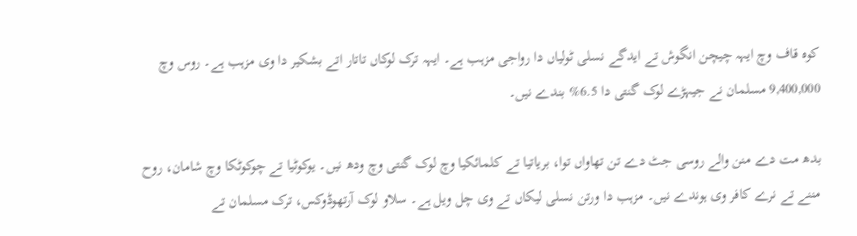کوہ قاف وچ ایہہ چیچن انگوش تے ایدگے نسلی ٹولیاں دا رواجی مزہب ہے۔ ایہہ ترک لوکاں تاتار اتے بشکیر دا وی مزہب ہے۔ روس وچ 9,400,000 مسلمان نے جیہڑے لوک گنتی دا 6.5% بندے نیں۔

بدھ مت دے منن والے روسی جٹ دے تن تھاواں توا، بریاتیا تے کلمائکیا وچ لوک گنتی وچ ودھ نیں۔ یوکوٹیا تے چوکوٹکا وچ شامان، روح مننے تے نرے کافر وی ہوندے نیں۔ مزہب دا ورتن نسلی لیکاں تے وی چل ویل ہے۔ سلاو لوک آرتھوڈوکس، ترک مسلمان تے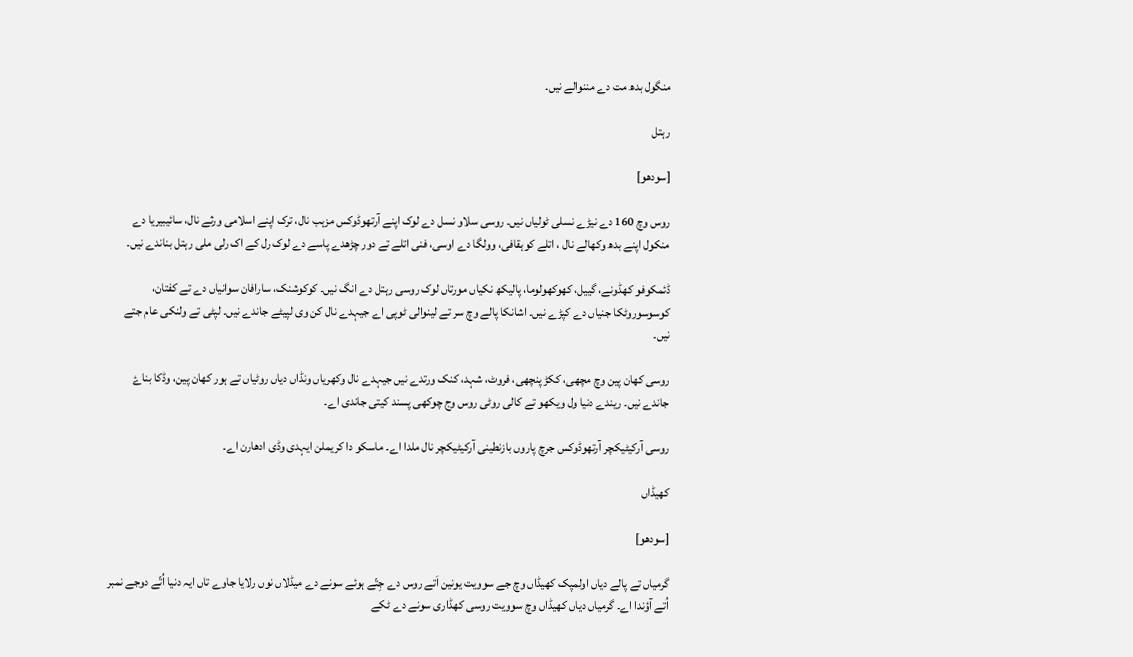منگول بدھ مت دے مننوالے نیں۔

رہتل

[سودھو]

روس وچ 160 دے نیڑے نسلی ٹولیاں نیں۔ روسی سلاو نسل دے لوک اپنے آرتھوڈوکس مزہب نال، ترک اپنے اسلامی ورثے نال، سائیبیریا دے منکول اپنے بدھ وکھالے نال ، اتلے کوہقافی، وولگا دے اوسی، فنی اتلے تے دور چڑھدے پاسے دے لوک رل کے اک رلی ملی رہتل بناندے نیں۔

ڈئمکوفو کھڈونے، گییل، کھوکھولوما، پالیکھ نکیاں مورتاں لوک روسی رہتل دے انگ نیں۔ کوکوشنک، سارافان سوانیاں دے تے کفتان، کوسوسوروٹکا جنیاں دے کپڑے نیں۔ اشانکا پالے وچ سر تے لینوالی ٹوپی اے جیہدے نال کن وی لپیٹے جاندے نیں۔ لپٹی تے ولنکی عام جتے نیں۔

روسی کھان پین وچ مچھی، ککڑ پنچھی، فروٹ، شہد، کنک ورتدے نیں جیہدے نال وکھریاں ونڈاں دیاں روٹیاں تے ہور کھان پین، وڈکا بناۓ جاندے نیں۔ ریندے دنیا ول ویکھو تے کالی روٹی روس وج چوکھی پسند کیتی جاندی اے۔

روسی آرکیٹیکچر آرتھوڈوکس جرچ پاروں بازنطینی آرکیٹیکچر نال ملدا اے۔ ماسکو دا کریملن ایہدی وڈی ادھارن اے۔

کھیڈاں

[سودھو]

گرمیاں تے پالے دیاں اولمپک کھیڈاں وچ جے سوویت یونین اَتے روس دے جِتّے ہوئے سونے دے میڈلاں نوں رلایا جاوے تاں ایہ دنیا اُتّے دوجے نمبر اُتے آؤندا اے۔ گرمیاں دیاں کھیڈاں وچ سوویت روسی کھڈاری سونے دے ٹکے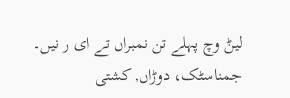لیݨ وچ پہلے تن نمبراں تے ای ر نیں۔ جمناسٹک، دوڑاں, کشتی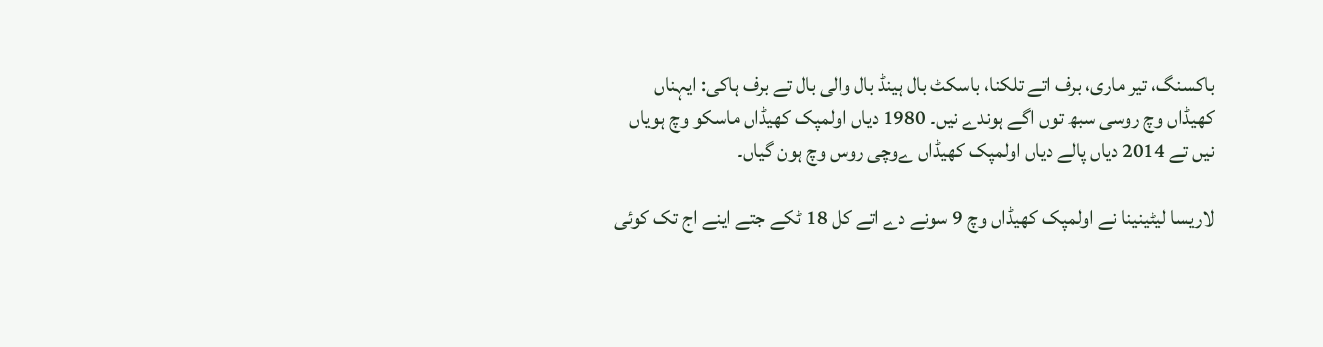باکسنگ، تیر ماری، برف اتے تلکنا، باسکٹ بال ہینڈ بال والی بال تے برف ہاکی: ایہناں کھیڈاں وچ روسی سبھ توں اگے ہوندے نیں۔ 1980 دیاں اولمپک کھیڈاں ماسکو وچ ہویاں نیں تے 2014 دیاں پالے دیاں اولمپک کھیڈاں ےوچی روس وچ ہون گیاں۔

لاریسا لیٹینینا نے اولمپک کھیڈاں وچ 9 سونے دے اتے کل 18 ٹکے جتے اینے اج تک کوئی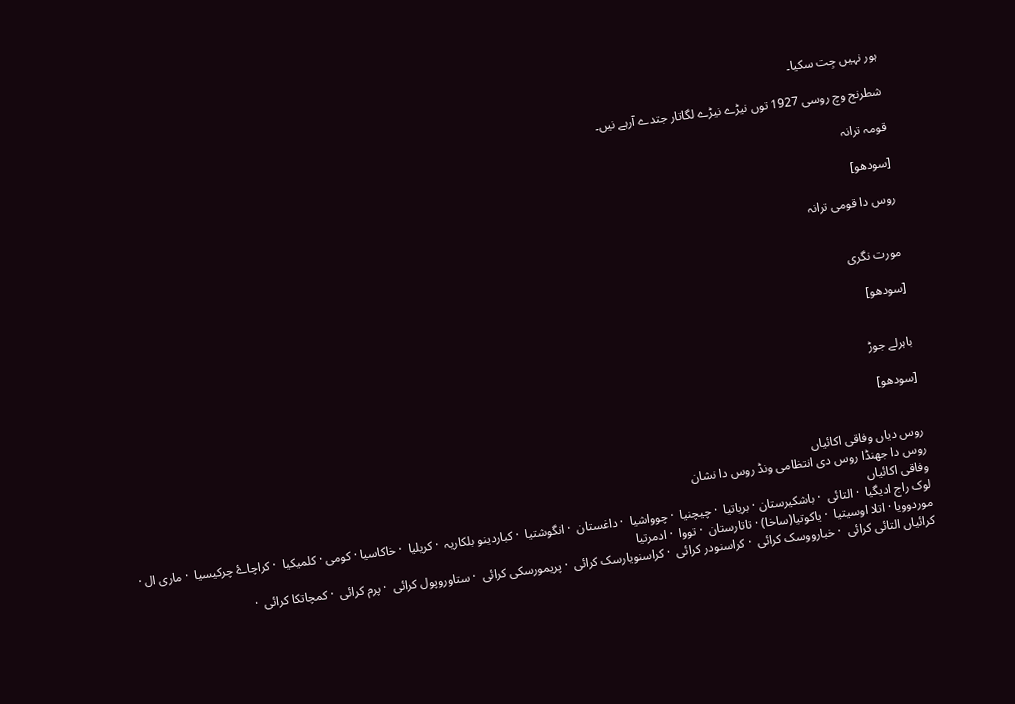ہور نہیں جِت سکیا۔

شطرنج وچ روسی 1927 توں نیڑے نیڑے لگاتار جتدے آرہے نیں۔

قومہ ترانہ

[سودھو]

روس دا قومی ترانہ


مورت نگری

[سودھو]


باہرلے جوڑ

[سودھو]


روس دیاں وفاقی اکائیاں
روس دا جھنڈا روس دی انتظامی ونڈ روس دا نشان
وفاقی اکائیاں
لوک راج ادیگیا  · التائی  · باشکیرستان · بریاتیا  · چیچنیا  · چوواشیا  · داغستان  · انگوشتیا  · کباردینو بلکاریہ  · کریلیا  · خاکاسیا · کومی · کلمیکیا  · کراچاۓ چرکیسیا  · ماری ال · موردوویا · اتلا اوسیتیا  · یاکوتیا(ساخا) · تاتارستان  · تووا  · ادمرتیا
کرائیاں التائی کرائی  · خبارووسک کرائی  · کراسنودر کرائی  · کراسنویارسک کرائی  · پریمورسکی کرائی  · ستاوروپول کرائی  · پرم کرائی  · کمچاتکا کرائی  ·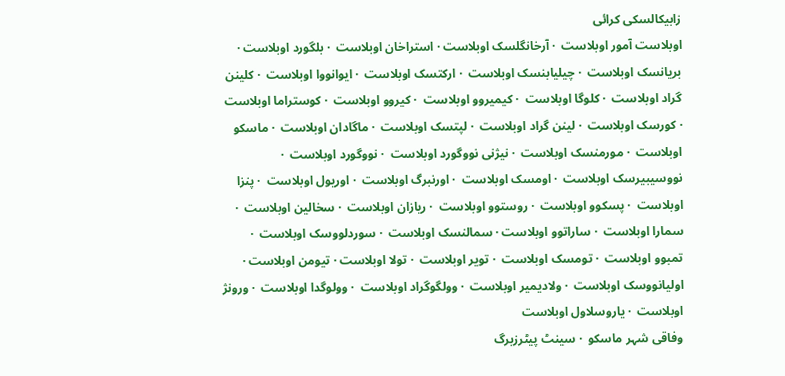زابیکالسکی کرائی
اوبلاست آمور اوبلاست  · آرخانگلسک اوبلاست · استراخان اوبلاست  · بلگورد اوبلاست · بریانسک اوبلاست  · چیلیابنسک اوبلاست  · ارکتسک اوبلاست  · ایوانووا اوبلاست  · کلینن گراد اوبلاست  · کلوگا اوبلاست  · کیمیروو اوبلاست  · کیروو اوبلاست  · کوستراما اوبلاست  · کورسک اوبلاست  · لینن گراد اوبلاست  · لپتسک اوبلاست  · ماگادان اوبلاست  · ماسکو اوبلاست  · مورمنسک اوبلاست  · نیژنی نووگورد اوبلاست  · نووگورد اوبلاست  · نووسیبیرسک اوبلاست  · اومسک اوبلاست  · اورنبرگ اوبلاست  · اوریول اوبلاست  · پنزا اوبلاست  · پسکوو اوبلاست  · روستوو اوبلاست  · ریازان اوبلاست  · سخالین اوبلاست  · سمارا اوبلاست  · ساراتوو اوبلاست · سمالنسک اوبلاست  · سوردلووسک اوبلاست  · تمبوو اوبلاست  · تومسک اوبلاست  · تویر اوبلاست  · تولا اوبلاست · تیومن اوبلاست · اولیانووسک اوبلاست  · ولادیمیر اوبلاست  · وولگوگراد اوبلاست  · وولوگدا اوبلاست  · ورونژ اوبلاست  · یاروسلاول اوبلاست
وفاقی شہر ماسکو  · سینٹ پیٹرزبرگ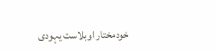خودمختار اوبلاست یہودی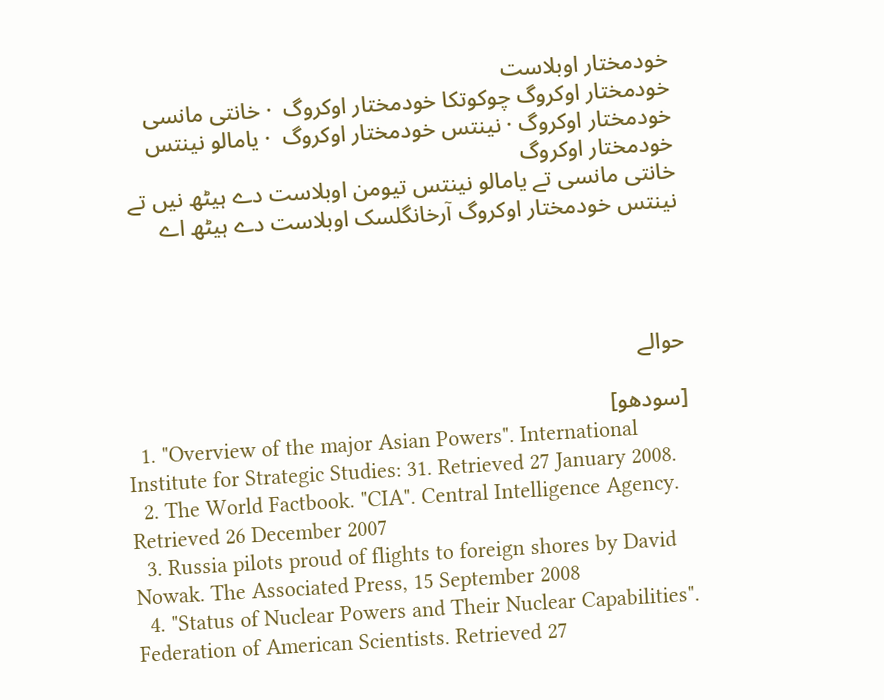خودمختار اوبلاست
خودمختار اوکروگ چوکوتکا خودمختار اوکروگ  · خانتی مانسی خودمختار اوکروگ · نینتس خودمختار اوکروگ  · یامالو نینتس خودمختار اوکروگ
خانتی مانسی تے یامالو نینتس تیومن اوبلاست دے ہیٹھ نیں تے نینتس خودمختار اوکروگ آرخانگلسک اوبلاست دے ہیٹھ اے




حوالے

[سودھو]
  1. "Overview of the major Asian Powers". International Institute for Strategic Studies: 31. Retrieved 27 January 2008.
  2. The World Factbook. "CIA". Central Intelligence Agency. Retrieved 26 December 2007
  3. Russia pilots proud of flights to foreign shores by David Nowak. The Associated Press, 15 September 2008
  4. "Status of Nuclear Powers and Their Nuclear Capabilities". Federation of American Scientists. Retrieved 27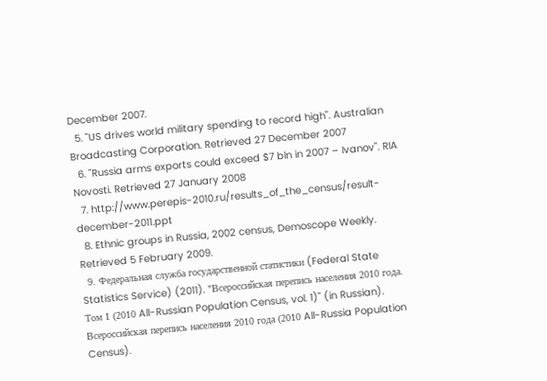December 2007.
  5. "US drives world military spending to record high". Australian Broadcasting Corporation. Retrieved 27 December 2007
  6. "Russia arms exports could exceed $7 bln in 2007 – Ivanov". RIA Novosti. Retrieved 27 January 2008
  7. http://www.perepis-2010.ru/results_of_the_census/result-december-2011.ppt
  8. Ethnic groups in Russia, 2002 census, Demoscope Weekly. Retrieved 5 February 2009.
  9. Федеральная служба государственной статистики (Federal State Statistics Service) (2011). "Всероссийская перепись населения 2010 года. Том 1 (2010 All-Russian Population Census, vol. 1)" (in Russian). Всероссийская перепись населения 2010 года (2010 All-Russia Population Census).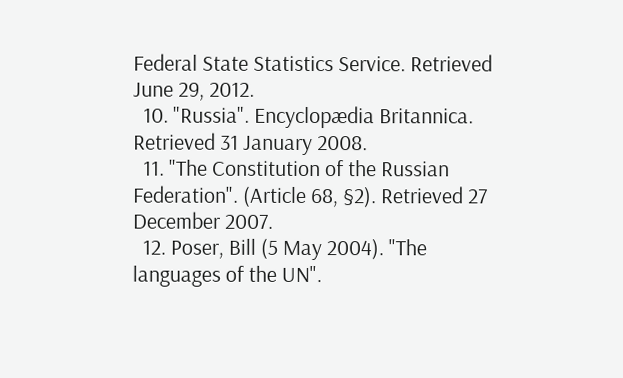Federal State Statistics Service. Retrieved June 29, 2012.
  10. "Russia". Encyclopædia Britannica. Retrieved 31 January 2008.
  11. "The Constitution of the Russian Federation". (Article 68, §2). Retrieved 27 December 2007.
  12. Poser, Bill (5 May 2004). "The languages of the UN".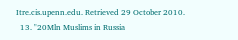Itre.cis.upenn.edu. Retrieved 29 October 2010.
  13. "20Mln Muslims in Russia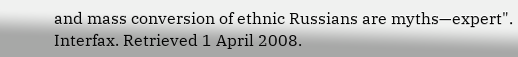and mass conversion of ethnic Russians are myths—expert". Interfax. Retrieved 1 April 2008.